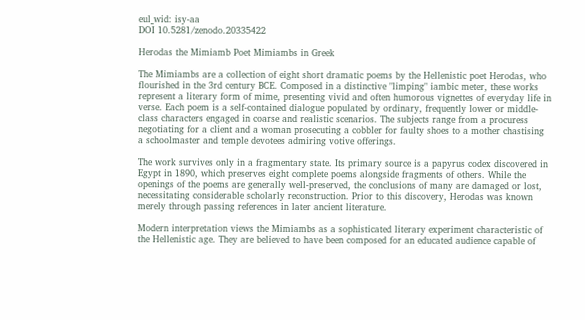eul_wid: isy-aa
DOI 10.5281/zenodo.20335422

Herodas the Mimiamb Poet Mimiambs in Greek

The Mimiambs are a collection of eight short dramatic poems by the Hellenistic poet Herodas, who flourished in the 3rd century BCE. Composed in a distinctive "limping" iambic meter, these works represent a literary form of mime, presenting vivid and often humorous vignettes of everyday life in verse. Each poem is a self-contained dialogue populated by ordinary, frequently lower or middle-class characters engaged in coarse and realistic scenarios. The subjects range from a procuress negotiating for a client and a woman prosecuting a cobbler for faulty shoes to a mother chastising a schoolmaster and temple devotees admiring votive offerings.

The work survives only in a fragmentary state. Its primary source is a papyrus codex discovered in Egypt in 1890, which preserves eight complete poems alongside fragments of others. While the openings of the poems are generally well-preserved, the conclusions of many are damaged or lost, necessitating considerable scholarly reconstruction. Prior to this discovery, Herodas was known merely through passing references in later ancient literature.

Modern interpretation views the Mimiambs as a sophisticated literary experiment characteristic of the Hellenistic age. They are believed to have been composed for an educated audience capable of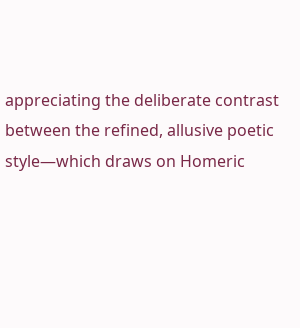appreciating the deliberate contrast between the refined, allusive poetic style—which draws on Homeric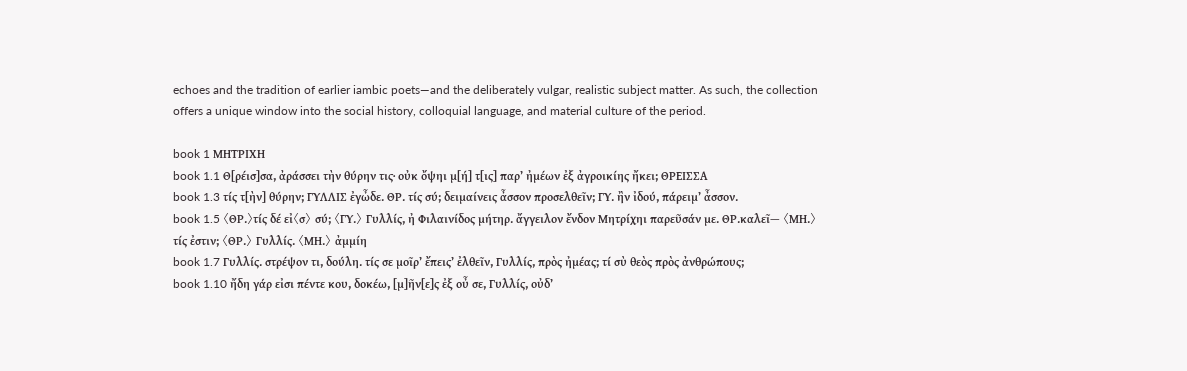echoes and the tradition of earlier iambic poets—and the deliberately vulgar, realistic subject matter. As such, the collection offers a unique window into the social history, colloquial language, and material culture of the period.

book 1 ΜΗΤΡΙΧΗ
book 1.1 Θ[ρέισ]σα, ἀράσσει τὴν θύρην τις· οὐκ ὄψηι μ[ή] τ[ις] παρ’ ἠμέων ἐξ ἀγροικίης ἤκει; ΘΡΕΙΣΣΑ
book 1.3 τίς τ[ὴν] θύρην; ΓΥΛΛΙΣ ἐγὦδε. ΘΡ. τίς σύ; δειμαίνεις ἆσσον προσελθεῖν; ΓΥ. ἢν ἰδού, πάρειμ’ ἆσσον.
book 1.5 〈ΘΡ.〉τίς δέ εἰ〈σ〉 σύ; 〈ΓΥ.〉 Γυλλίς, ἠ Φιλαινίδος μήτηρ. ἄγγειλον ἔνδον Μητρίχηι παρεῦσάν με. ΘΡ.καλεῖ— 〈ΜΗ.〉 τίς ἐστιν; 〈ΘΡ.〉 Γυλλίς. 〈ΜΗ.〉 ἀμμίη
book 1.7 Γυλλίς. στρέψον τι, δούλη. τίς σε μοῖρ’ ἔπεις’ ἐλθεῖν, Γυλλίς, πρὸς ἠμέας; τί σὺ θεὸς πρὸς ἀνθρώπους;
book 1.10 ἤδη γάρ εἰσι πέντε κου, δοκέω, [μ]ῆν[ε]ς ἐξ οὖ σε, Γυλλίς, οὐδ’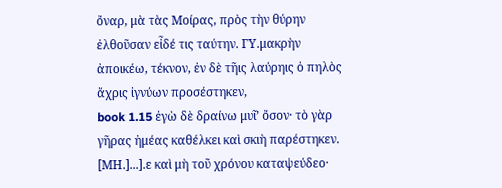ὄναρ, μὰ τὰς Μοίρας, πρὸς τὴν θύρην ἐλθοῦσαν εἶδέ τις ταύτην. ΓΥ.μακρὴν ἀποικέω, τέκνον, ἐν δὲ τῆις λαύρηις ὀ πηλὸς ἄχρις ἰγνύων προσέστηκεν,
book 1.15 ἐγὼ δὲ δραίνω μυῖ’ ὄσον· τὸ γὰρ γῆρας ἠμέας καθέλκει καὶ σκιὴ παρέστηκεν. [ΜΗ.]...].ε καὶ μὴ τοῦ χρόνου καταψεύδεο·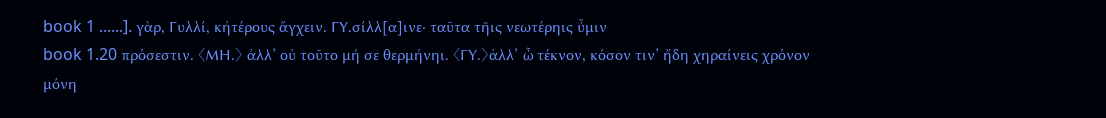book 1 ......]. γὰρ, Γυλλί, κἠτέρους ἄγχειν. ΓΥ.σίλλ[α]ινε· ταῦτα τῆις νεωτέρηις ὖμιν
book 1.20 πρόσεστιν. 〈ΜΗ.〉 ἀλλ’ οὐ τοῦτο μή σε θερμήνηι. 〈ΓΥ.〉ἀλλ’ ὦ τέκνον, κόσον τιν’ ἤδη χηραίνεις χρόνον μόνη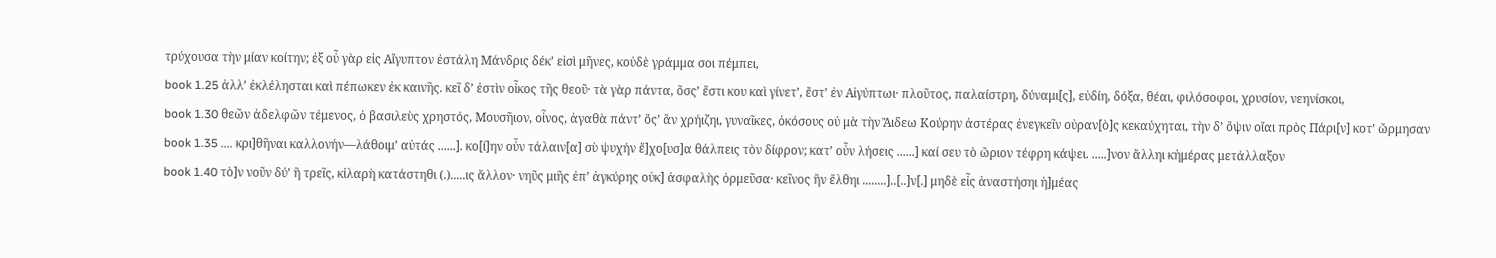τρύχουσα τὴν μίαν κοίτην; ἐξ οὖ γὰρ εἰς Αἴγυπτον ἐστάλη Μάνδρις δέκ’ εἰσὶ μῆνες, κοὐδὲ γράμμα σοι πέμπει,
book 1.25 ἀλλ’ ἐκλέλησται καὶ πέπωκεν ἐκ καινῆς. κεῖ δ’ ἐστὶν οἶκος τῆς θεοῦ· τὰ γὰρ πάντα, ὄσς’ ἔστι κου καὶ γίνετ’, ἔστ’ ἐν Αἰγύπτωι· πλοῦτος, παλαίστρη, δύναμι[ς], εὐδίη, δόξα, θέαι, φιλόσοφοι, χρυσίον, νεηνίσκοι,
book 1.30 θεῶν ἀδελφῶν τέμενος, ὀ βασιλεὺς χρηστός, Μουσῆιον, οἶνος, ἀγαθὰ πάντ’ ὄς’ ἂν χρήιζηι, γυναῖκες, ὀκόσους οὐ μὰ τὴν Ἄιδεω Κούρην ἀστέρας ἐνεγκεῖν οὐραν[ὸ]ς κεκαύχηται, τὴν δ’ ὄψιν οἴαι πρὸς Πάρι[ν] κοτ’ ὤρμησαν
book 1.35 .... κρι]θῆναι καλλονήν—λάθοιμ’ αὐτάς ......]. κο[ί]ην οὖν τάλαιν[α] σὺ ψυχήν ἔ]χο[υσ]α θάλπεις τὸν δίφρον; κατ’ οὖν λήσεις ......] καί σευ τὸ ὤριον τέφρη κάψει. .....]νον ἄλληι κἠμέρας μετάλλαξον
book 1.40 τὸ]ν νοῦν δύ’ ἢ τρεῖς, κἰλαρὴ κατάστηθι (.).....ις ἄλλον· νηῦς μιῆς ἐπ’ ἀγκύρης οὐκ] ἀσφαλὴς ὀρμεῦσα· κεῖνος ἢν ἔλθηι ........]..[..]ν[.] μηδὲ εἶς ἀναστήσηι ἠ]μέας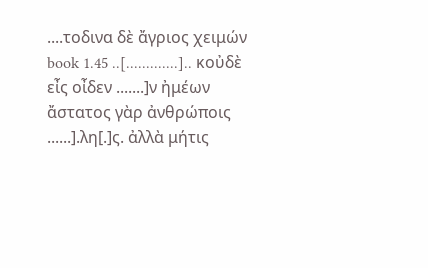....τοδινα δὲ ἄγριος χειμών
book 1.45 ..[.............].. κοὐδὲ εἶς οἶδεν .......]ν ἠμέων ἄστατος γὰρ ἀνθρώποις ......].λη[.]ς. ἀλλὰ μήτις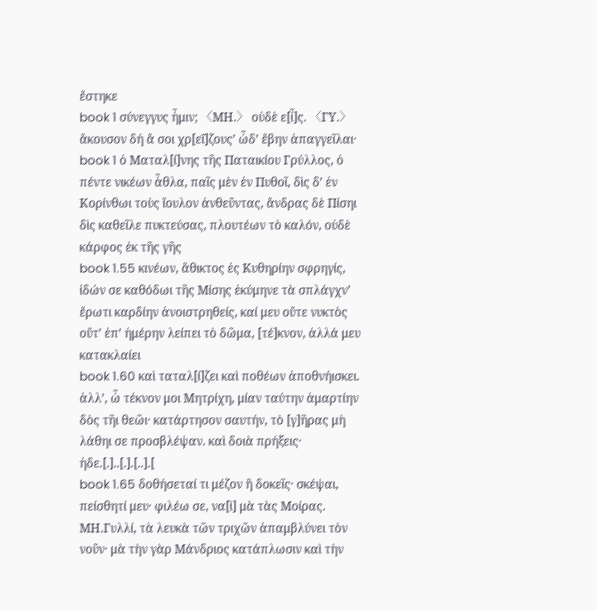ἔστηκε
book 1 σύνεγγυς ἦμιν; 〈ΜΗ.〉 οὐδὲ ε[ἶ]ς. 〈ΓΥ.〉 ἄκουσον δή ἄ σοι χρ[εΐ]ζους’ ὦδ’ ἔβην ἀπαγγεῖλαι·
book 1 ὀ Ματαλ[ί]νης τῆς Παταικίου Γρύλλος, ὀ πέντε νικέων ἆθλα, παῖς μὲν ἐν Πυθοῖ, δὶς δ’ ἐν Κορίνθωι τοὺς ἴουλον ἀνθεῦντας, ἄνδρας δὲ Πίσηι δὶς καθεῖλε πυκτεύσας, πλουτέων τὸ καλόν, οὐδὲ κάρφος ἐκ τῆς γῆς
book 1.55 κινέων, ἄθικτος ἐς Κυθηρίην σφρηγίς, ἰδών σε καθόδωι τῆς Μίσης ἐκύμηνε τὰ σπλάγχν’ ἔρωτι καρδίην ἀνοιστρηθείς, καί μευ οὔτε νυκτὸς οὔτ’ ἐπ’ ἠμέρην λείπει τὸ δῶμα, [τέ]κνον, ἀλλά μευ κατακλαίει
book 1.60 καὶ ταταλ[ί]ζει καὶ ποθέων ἀποθνήισκει. ἀλλ’, ὦ τέκνον μοι Μητρίχη, μίαν ταύτην ἀμαρτίην δὸς τῆι θεῶι· κατάρτησον σαυτήν, τὸ [γ]ῆρας μὴ λάθηι σε προσβλέψαν. καὶ δοιὰ πρήξεις· ἠδε.[.]..[.].[..].[
book 1.65 δοθήσεταί τι μέζον ἢ δοκεῖς· σκέψαι, πείσθητί μευ· φιλέω σε, να[ὶ] μὰ τὰς Μοίρας. ΜΗ.Γυλλί, τὰ λευκὰ τῶν τριχῶν ἀπαμβλύνει τὸν νοῦν· μὰ τὴν γὰρ Μάνδριος κατάπλωσιν καὶ τὴν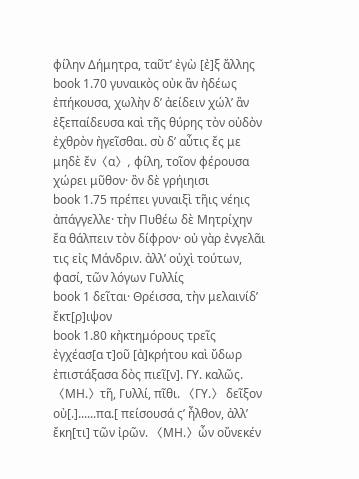φίλην Δήμητρα, ταῦτ’ ἐγὼ [ἐ]ξ ἄλλης
book 1.70 γυναικὸς οὐκ ἂν ἠδέως ἐπήκουσα, χωλὴν δ’ ἀείδειν χώλ’ ἂν ἐξεπαίδευσα καὶ τῆς θύρης τὸν οὐδὸν ἐχθρὸν ἠγεῖσθαι. σὺ δ’ αὖτις ἔς με μηδὲ ἔν〈α〉, φίλη, τοῖον φέρουσα χώρει μῦθον· ὂν δὲ γρήιηισι
book 1.75 πρέπει γυναιξὶ τῆις νέηις ἀπάγγελλε· τὴν Πυθέω δὲ Μητρίχην ἔα θάλπειν τὸν δίφρον· οὐ γὰρ ἐνγελᾶι τις εἰς Μάνδριν. ἀλλ’ οὐχὶ τούτων, φασί, τῶν λόγων Γυλλίς
book 1 δεῖται· Θρέισσα, τὴν μελαινίδ’ ἔκτ[ρ]ιψον
book 1.80 κἠκτημόρους τρεῖς ἐγχέασ[α τ]οῦ [ἀ]κρήτου καὶ ὔδωρ ἐπιστάξασα δὸς πιεῖ[ν]. ΓΥ. καλῶς. 〈ΜΗ.〉τῆ, Γυλλί, πῖθι. 〈ΓΥ.〉 δεῖξον οὐ[.]......πα.[ πείσουσά ς’ ἦλθον, ἀλλ’ ἔκη[τι] τῶν ἰρῶν. 〈ΜΗ.〉ὦν οὔνεκέν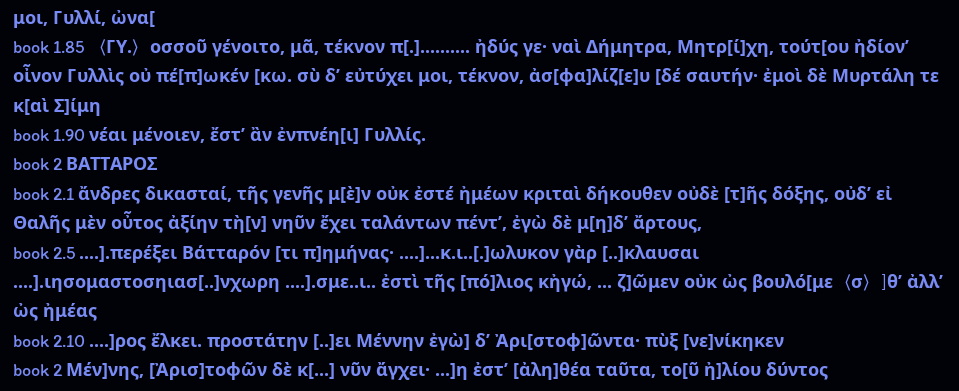μοι, Γυλλί, ὠνα[
book 1.85 〈ΓΥ.〉οσσοῦ γένοιτο, μᾶ, τέκνον π[.].......... ἠδύς γε· ναὶ Δήμητρα, Μητρ[ί]χη, τούτ[ου ἠδίον’ οἶνον Γυλλὶς οὐ πέ[π]ωκέν [κω. σὺ δ’ εὐτύχει μοι, τέκνον, ἀσ[φα]λίζ[ε]υ [δέ σαυτήν· ἐμοὶ δὲ Μυρτάλη τε κ[αὶ Σ]ίμη
book 1.90 νέαι μένοιεν, ἔστ’ ἂν ἐνπνέη[ι] Γυλλίς.
book 2 ΒΑΤΤΑΡΟΣ
book 2.1 ἄνδρες δικασταί, τῆς γενῆς μ[ὲ]ν οὐκ ἐστέ ἠμέων κριταὶ δήκουθεν οὐδὲ [τ]ῆς δόξης, οὐδ’ εἰ Θαλῆς μὲν οὖτος ἀξίην τὴ[ν] νηῦν ἔχει ταλάντων πέντ’, ἐγὼ δὲ μ[η]δ’ ἄρτους,
book 2.5 ....].περέξει Βάτταρόν [τι π]ημήνας· ....]...κ.ι..[.]ωλυκον γὰρ [..]κλαυσαι ....].ιησομαστοσηιασ[..]νχωρη ....].σμε..ι.. ἐστὶ τῆς [πό]λιος κἠγώ, ... ζ]ῶμεν οὐκ ὠς βουλό[με〈σ〉]θ’ ἀλλ’ ὠς ἠμέας
book 2.10 ....]ρος ἔλκει. προστάτην [..]ει Μέννην ἐγὼ] δ’ Ἀρι[στοφ]ῶντα· πὺξ [νε]νίκηκεν
book 2 Μέν]νης, [Ἀρισ]τοφῶν δὲ κ[...] νῦν ἄγχει· ...]η ἐστ’ [ἀλη]θέα ταῦτα, το[ῦ ἠ]λίου δύντος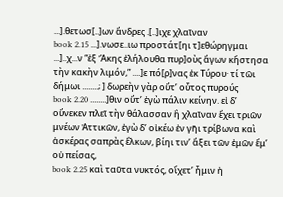...].θετωσ[..]ων ἄνδρες .[..]ιχε χλαῖναν
book 2.15 ...].νωσε..ιω προστάτ[ηι τ]εθώρηγμαι ...]..χ...ν “ἐξ Ἄκης ἐλήλουθα πυρ]οὺς ἄγων κἤστησα τὴν κακὴν λιμόν,” ....]ε πό[ρ]νας ἐκ Τύρου· τί τῶι δήμωι ........; ] δωρεὴν γὰρ οὔτ’ οὖτος πυρούς
book 2.20 ........]θιν οὔτ’ ἐγὼ πάλιν κείνην. εἰ δ’ οὔνεκεν πλεῖ τὴν θάλασσαν ἢ χλαῖναν ἔχει τριῶν μνέων Ἀττικῶν, ἐγὼ δ’ οἰκέω ἐν γῆι τρίβωνα καὶ ἀσκέρας σαπρὰς ἔλκων, βίηι τιν’ ἄξει τῶν ἐμῶν ἔμ’ οὐ πείσας,
book 2.25 καὶ ταῦτα νυκτός, οἴχετ’ ἦμιν ἠ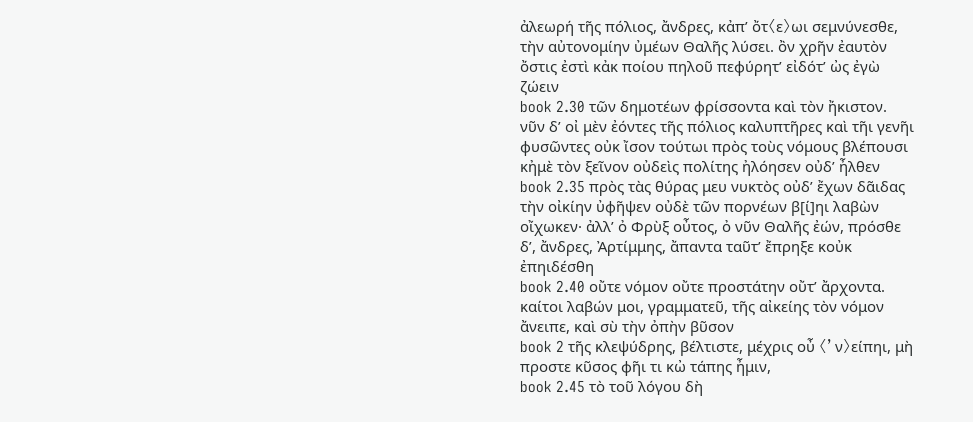ἀλεωρή τῆς πόλιος, ἄνδρες, κἀπ’ ὄτ〈ε〉ωι σεμνύνεσθε, τὴν αὐτονομίην ὐμέων Θαλῆς λύσει. ὂν χρῆν ἐαυτὸν ὄστις ἐστὶ κἀκ ποίου πηλοῦ πεφύρητ’ εἰδότ’ ὠς ἐγὼ ζώειν
book 2.30 τῶν δημοτέων φρίσσοντα καὶ τὸν ἤκιστον. νῦν δ’ οἰ μὲν ἐόντες τῆς πόλιος καλυπτῆρες καὶ τῆι γενῆι φυσῶντες οὐκ ἴσον τούτωι πρὸς τοὺς νόμους βλέπουσι κἠμὲ τὸν ξεῖνον οὐδεὶς πολίτης ἠλόησεν οὐδ’ ἦλθεν
book 2.35 πρὸς τὰς θύρας μευ νυκτὸς οὐδ’ ἔχων δᾶιδας τὴν οἰκίην ὐφῆψεν οὐδὲ τῶν πορνέων β[ί]ηι λαβὼν οἴχωκεν· ἀλλ’ ὀ Φρὺξ οὖτος, ὀ νῦν Θαλῆς ἐών, πρόσθε δ’, ἄνδρες, Ἀρτίμμης, ἄπαντα ταῦτ’ ἔπρηξε κοὐκ ἐπηιδέσθη
book 2.40 οὔτε νόμον οὔτε προστάτην οὔτ’ ἄρχοντα. καίτοι λαβών μοι, γραμματεῦ, τῆς αἰκείης τὸν νόμον ἄνειπε, καὶ σὺ τὴν ὀπὴν βῦσον
book 2 τῆς κλεψύδρης, βέλτιστε, μέχρις οὖ 〈’ν〉είπηι, μὴ προστε κῦσος φῆι τι κὠ τάπης ἦμιν,
book 2.45 τὸ τοῦ λόγου δὴ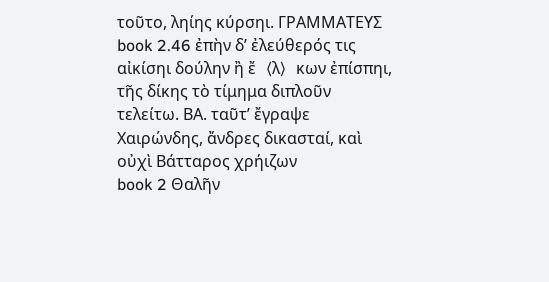τοῦτο, ληίης κύρσηι. ΓΡΑΜΜΑΤΕΥΣ
book 2.46 ἐπὴν δ’ ἐλεύθερός τις αἰκίσηι δούλην ἢ ἔ〈λ〉κων ἐπίσπηι, τῆς δίκης τὸ τίμημα διπλοῦν τελείτω. ΒΑ. ταῦτ’ ἔγραψε Χαιρώνδης, ἄνδρες δικασταί, καὶ οὐχὶ Βάτταρος χρήιζων
book 2 Θαλῆν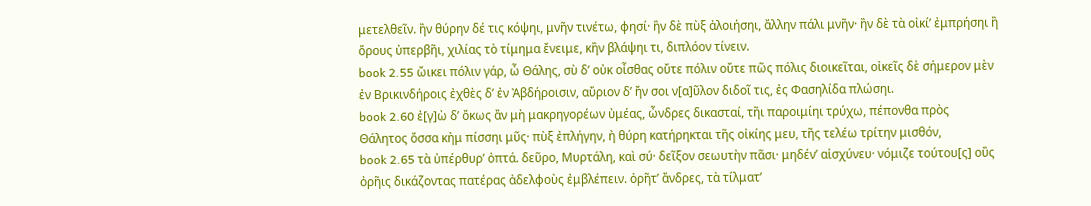μετελθεῖν. ἢν θύρην δέ τις κόψηι, μνῆν τινέτω, φησί· ἢν δὲ πὺξ ἀλοιήσηι, ἄλλην πάλι μνῆν· ἢν δὲ τὰ οἰκί’ ἐμπρήσηι ἢ ὄρους ὐπερβῆι, χιλίας τὸ τίμημα ἔνειμε, κἢν βλάψηι τι, διπλόον τίνειν.
book 2.55 ὤικει πόλιν γάρ, ὦ Θάλης, σὺ δ’ οὐκ οἶσθας οὔτε πόλιν οὔτε πῶς πόλις διοικεῖται, οἰκεῖς δὲ σήμερον μὲν ἐν Βρικινδήροις ἐχθὲς δ’ ἐν Ἀβδήροισιν, αὔριον δ’ ἤν σοι ν[α]ῦλον διδοῖ τις, ἐς Φασηλίδα πλώσηι.
book 2.60 ἐ[γ]ὼ δ’ ὄκως ἂν μὴ μακρηγορέων ὐμέας, ὦνδρες δικασταί, τῆι παροιμίηι τρύχω, πέπονθα πρὸς Θάλητος ὄσσα κἠμ πίσσηι μῦς· πὺξ ἐπλήγην, ἠ θύρη κατήρηκται τῆς οἰκίης μευ, τῆς τελέω τρίτην μισθόν,
book 2.65 τὰ ὐπέρθυρ’ ὀπτά. δεῦρο, Μυρτάλη, καὶ σύ· δεῖξον σεωυτὴν πᾶσι· μηδέν’ αἰσχύνευ· νόμιζε τούτου[ς] οὒς ὀρῆις δικάζοντας πατέρας ἀδελφοὺς ἐμβλέπειν. ὀρῆτ’ ἄνδρες, τὰ τίλματ’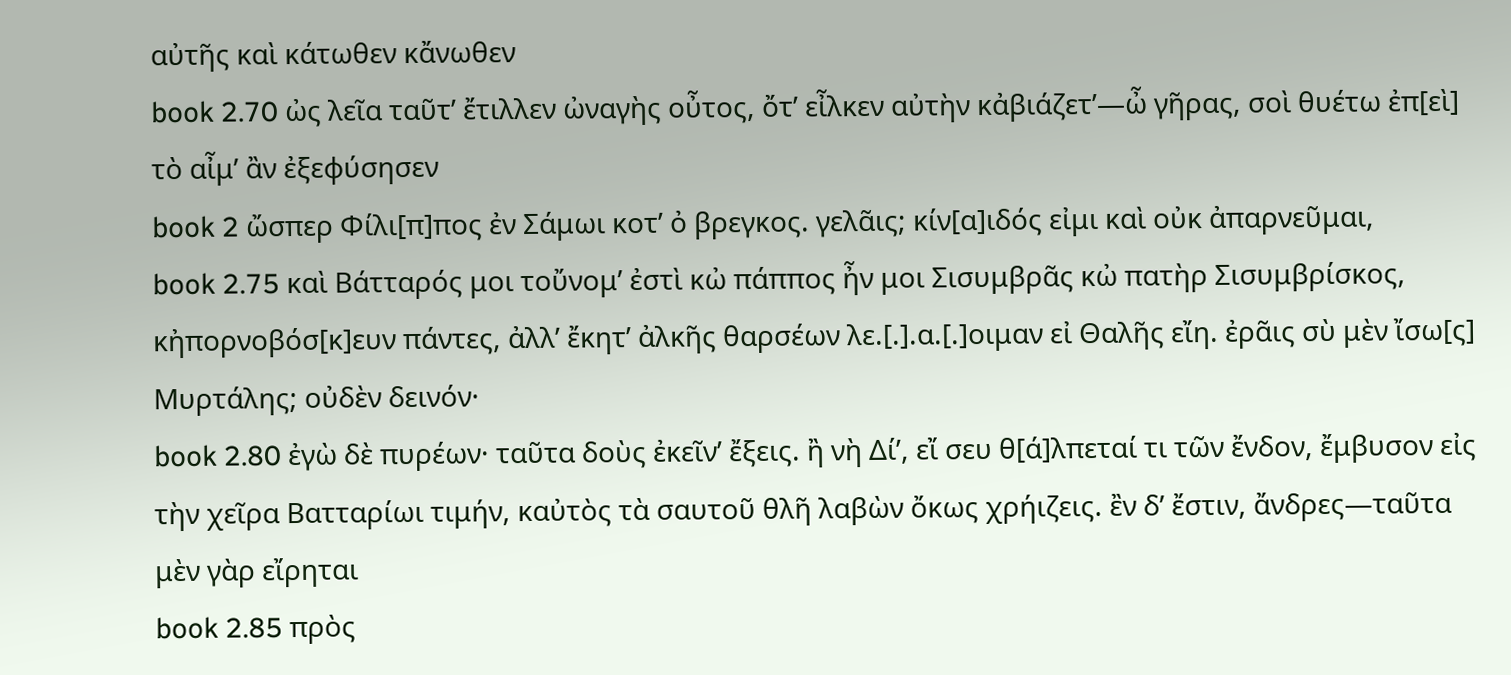αὐτῆς καὶ κάτωθεν κἄνωθεν
book 2.70 ὠς λεῖα ταῦτ’ ἔτιλλεν ὠναγὴς οὖτος, ὄτ’ εἶλκεν αὐτὴν κἀβιάζετ’—ὦ γῆρας, σοὶ θυέτω ἐπ[εὶ] τὸ αἶμ’ ἂν ἐξεφύσησεν
book 2 ὤσπερ Φίλι[π]πος ἐν Σάμωι κοτ’ ὀ βρεγκος. γελᾶις; κίν[α]ιδός εἰμι καὶ οὐκ ἀπαρνεῦμαι,
book 2.75 καὶ Βάτταρός μοι τοὔνομ’ ἐστὶ κὠ πάππος ἦν μοι Σισυμβρᾶς κὠ πατὴρ Σισυμβρίσκος, κἠπορνοβόσ[κ]ευν πάντες, ἀλλ’ ἔκητ’ ἀλκῆς θαρσέων λε.[.].α.[.]οιμαν εἰ Θαλῆς εἴη. ἐρᾶις σὺ μὲν ἴσω[ς] Μυρτάλης; οὐδὲν δεινόν·
book 2.80 ἐγὼ δὲ πυρέων· ταῦτα δοὺς ἐκεῖν’ ἔξεις. ἢ νὴ Δί’, εἴ σευ θ[ά]λπεταί τι τῶν ἔνδον, ἔμβυσον εἰς τὴν χεῖρα Βατταρίωι τιμήν, καὐτὸς τὰ σαυτοῦ θλῆ λαβὼν ὄκως χρήιζεις. ἒν δ’ ἔστιν, ἄνδρες—ταῦτα μὲν γὰρ εἴρηται
book 2.85 πρὸς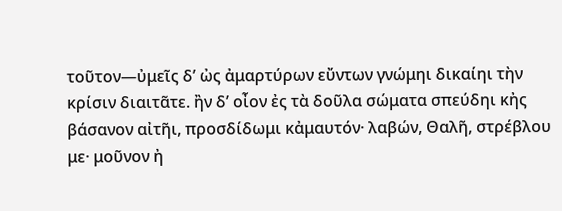τοῦτον—ὐμεῖς δ’ ὠς ἀμαρτύρων εὔντων γνώμηι δικαίηι τὴν κρίσιν διαιτᾶτε. ἢν δ’ οἶον ἐς τὰ δοῦλα σώματα σπεύδηι κἠς βάσανον αἰτῆι, προσδίδωμι κἀμαυτόν· λαβών, Θαλῆ, στρέβλου με· μοῦνον ἠ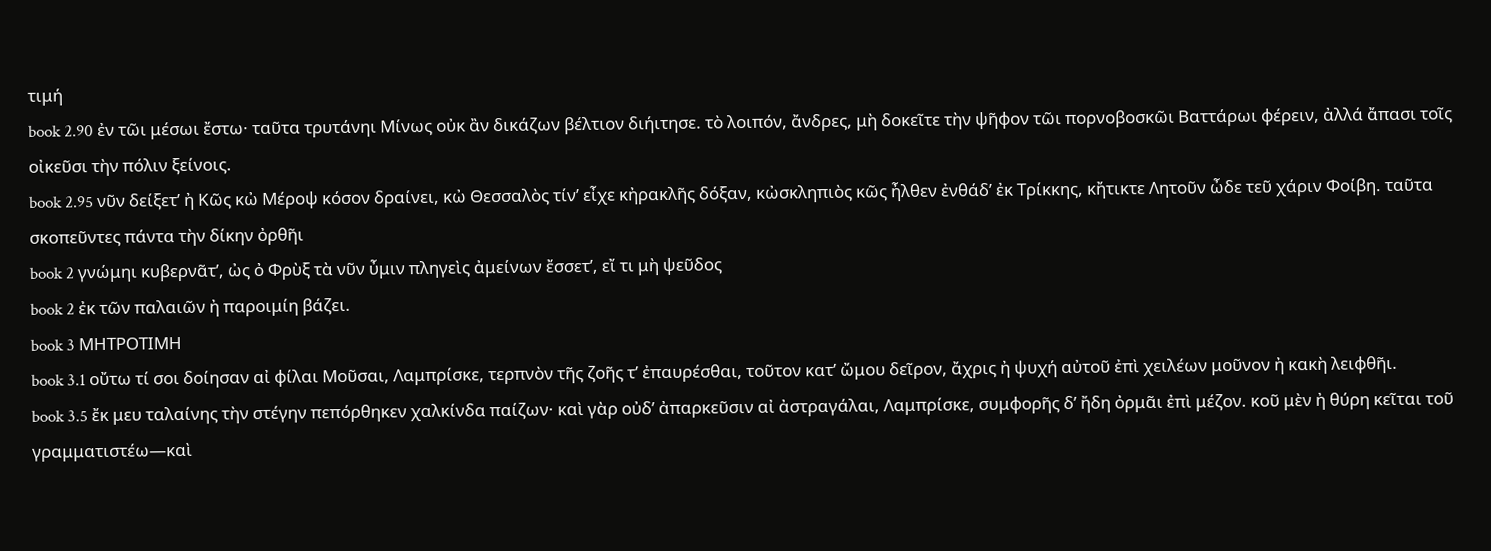τιμή
book 2.90 ἐν τῶι μέσωι ἔστω· ταῦτα τρυτάνηι Μίνως οὐκ ἂν δικάζων βέλτιον διήιτησε. τὸ λοιπόν, ἄνδρες, μὴ δοκεῖτε τὴν ψῆφον τῶι πορνοβοσκῶι Βαττάρωι φέρειν, ἀλλά ἄπασι τοῖς οἰκεῦσι τὴν πόλιν ξείνοις.
book 2.95 νῦν δείξετ’ ἠ Κῶς κὠ Μέροψ κόσον δραίνει, κὠ Θεσσαλὸς τίν’ εἶχε κἠρακλῆς δόξαν, κὠσκληπιὸς κῶς ἦλθεν ἐνθάδ’ ἐκ Τρίκκης, κἤτικτε Λητοῦν ὦδε τεῦ χάριν Φοίβη. ταῦτα σκοπεῦντες πάντα τὴν δίκην ὀρθῆι
book 2 γνώμηι κυβερνᾶτ’, ὠς ὀ Φρὺξ τὰ νῦν ὖμιν πληγεὶς ἀμείνων ἔσσετ’, εἴ τι μὴ ψεῦδος
book 2 ἐκ τῶν παλαιῶν ἠ παροιμίη βάζει.
book 3 ΜΗΤΡΟΤΙΜΗ
book 3.1 οὔτω τί σοι δοίησαν αἰ φίλαι Μοῦσαι, Λαμπρίσκε, τερπνὸν τῆς ζοῆς τ’ ἐπαυρέσθαι, τοῦτον κατ’ ὤμου δεῖρον, ἄχρις ἠ ψυχή αὐτοῦ ἐπὶ χειλέων μοῦνον ἠ κακὴ λειφθῆι.
book 3.5 ἔκ μευ ταλαίνης τὴν στέγην πεπόρθηκεν χαλκίνδα παίζων· καὶ γὰρ οὐδ’ ἀπαρκεῦσιν αἰ ἀστραγάλαι, Λαμπρίσκε, συμφορῆς δ’ ἤδη ὀρμᾶι ἐπὶ μέζον. κοῦ μὲν ἠ θύρη κεῖται τοῦ γραμματιστέω—καὶ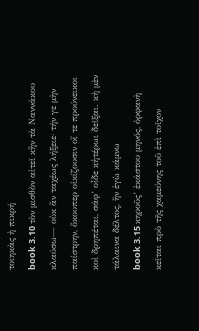τοιηκὰς ἠ πικρή
book 3.10 τὸν μισθὸν αἰτεῖ κἢν τὰ Ναννάκου κλαύσω— οὐκ ἂν ταχέως λήξειε· τήν γε μὴν παίστρην, ὄκουπερ οἰκίζουσιν οἴ τε προύνεικοι κοἰ δρηπέται, σάφ’ οἶδε κἠτέρωι δεῖξαι. κἠ μὲν τάλαινα δέλτος, ἢν ἐγὼ κάμνω
book 3.15 κηροῦς’ ἐκάστου μηνός, ὀρφανὴ κεῖται πρὸ τῆς χαμεύνης τοῦ ἐπὶ τοῖχον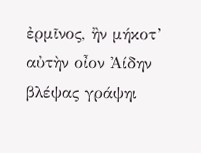ἐρμῖνος, ἢν μήκοτ’ αὐτὴν οἶον Ἀίδην βλέψας γράψηι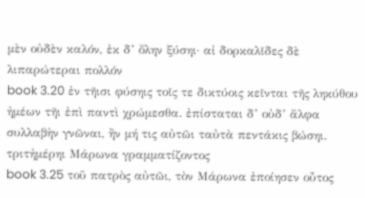μὲν οὐδὲν καλόν, ἐκ δ’ ὄλην ξύσηι· αἰ δορκαλῖδες δὲ λιπαρώτεραι πολλόν
book 3.20 ἐν τῆισι φύσηις τοῖς τε δικτύοις κεῖνται τῆς ληκύθου ἠμέων τῆι ἐπὶ παντὶ χρώμεσθα. ἐπίσταται δ’ οὐδ’ ἄλφα συλλαβὴν γνῶναι, ἢν μή τις αὐτῶι ταὐτὰ πεντάκις βώσηι. τριτἠμέρηι Μάρωνα γραμματίζοντος
book 3.25 τοῦ πατρὸς αὐτῶι, τὸν Μάρωνα ἐποίησεν οὖτος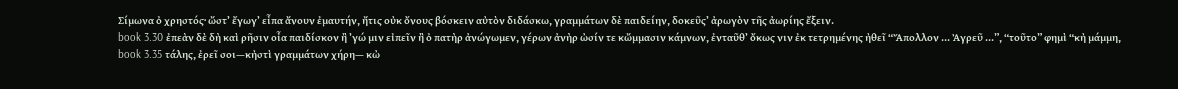Σίμωνα ὀ χρηστός· ὤστ’ ἔγωγ’ εἶπα ἄνουν ἐμαυτήν, ἤτις οὐκ ὄνους βόσκειν αὐτὸν διδάσκω, γραμμάτων δὲ παιδείην, δοκεῦς’ ἀρωγὸν τῆς ἀωρίης ἔξειν.
book 3.30 ἐπεὰν δὲ δὴ καὶ ρῆσιν οἶα παιδίσκον ἢ ’γώ μιν εἰπεῖν ἢ ὀ πατὴρ ἀνώγωμεν, γέρων ἀνὴρ ὠσίν τε κὤμμασιν κάμνων, ἐνταῦθ’ ὄκως νιν ἐκ τετρημένης ἠθεῖ “Ἄπολλον ... Ἀγρεῦ ...”, “τοῦτο” φημὶ “κἠ μάμμη,
book 3.35 τάλης, ἐρεῖ σοι—κἠστὶ γραμμάτων χήρη— κὠ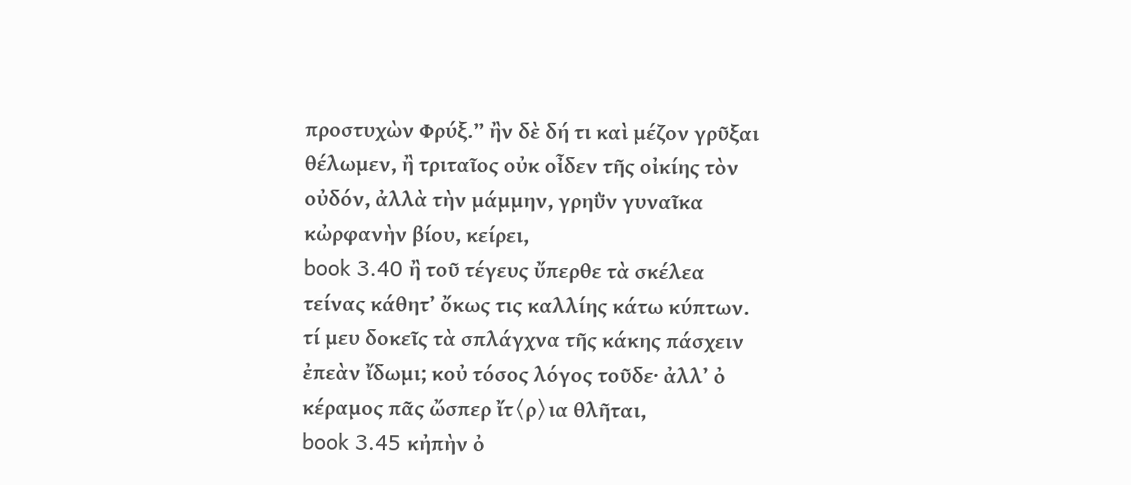προστυχὼν Φρύξ.” ἢν δὲ δή τι καὶ μέζον γρῦξαι θέλωμεν, ἢ τριταῖος οὐκ οἶδεν τῆς οἰκίης τὸν οὐδόν, ἀλλὰ τὴν μάμμην, γρηῢν γυναῖκα κὠρφανὴν βίου, κείρει,
book 3.40 ἢ τοῦ τέγευς ὔπερθε τὰ σκέλεα τείνας κάθητ’ ὄκως τις καλλίης κάτω κύπτων. τί μευ δοκεῖς τὰ σπλάγχνα τῆς κάκης πάσχειν ἐπεὰν ἴδωμι; κοὐ τόσος λόγος τοῦδε· ἀλλ’ ὀ κέραμος πᾶς ὤσπερ ἴτ〈ρ〉ια θλῆται,
book 3.45 κἠπὴν ὀ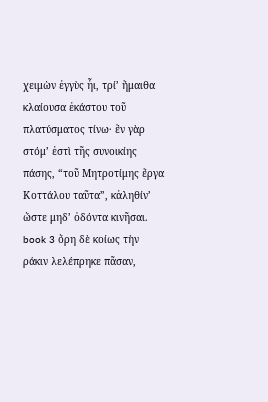χειμὼν ἐγγὺς ἦι, τρί’ ἤμαιθα κλαίουσα ἐκάστου τοῦ πλατύσματος τίνω· ἒν γὰρ στόμ’ ἐστὶ τῆς συνοικίης πάσης, “τοῦ Μητροτίμης ἔργα Κοττάλου ταῦτα”, κἀληθίν’ ὤστε μηδ’ ὀδόντα κινῆσαι.
book 3 ὄρη δὲ κοίως τὴν ράκιν λελέπρηκε πᾶσαν,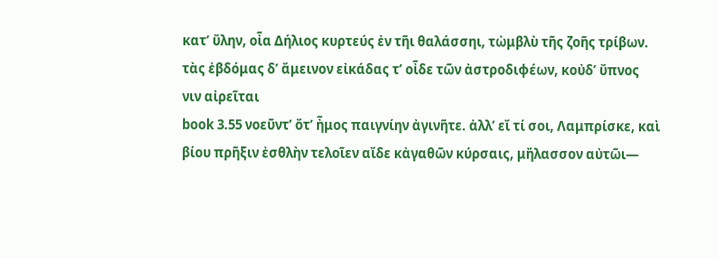κατ’ ὔλην, οἶα Δήλιος κυρτεύς ἐν τῆι θαλάσσηι, τὠμβλὺ τῆς ζοῆς τρίβων. τὰς ἐβδόμας δ’ ἄμεινον εἰκάδας τ’ οἶδε τῶν ἀστροδιφέων, κοὐδ’ ὔπνος νιν αἰρεῖται
book 3.55 νοεῦντ’ ὄτ’ ἦμος παιγνίην ἀγινῆτε. ἀλλ’ εἴ τί σοι, Λαμπρίσκε, καὶ βίου πρῆξιν ἐσθλὴν τελοῖεν αἴδε κἀγαθῶν κύρσαις, μἤλασσον αὐτῶι—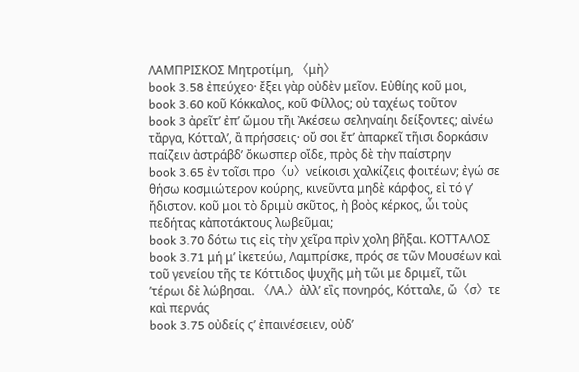ΛΑΜΠΡΙΣΚΟΣ Μητροτίμη, 〈μὴ〉
book 3.58 ἐπεύχεο· ἔξει γὰρ οὐδὲν μεῖον. Εὐθίης κοῦ μοι,
book 3.60 κοῦ Κόκκαλος, κοῦ Φίλλος; οὐ ταχέως τοῦτον
book 3 ἀρεῖτ’ ἐπ’ ὤμου τῆι Ἀκέσεω σεληναίηι δείξοντες; αἰνέω τἄργα, Κότταλ’, ἂ πρήσσεις· οὔ σοι ἔτ’ ἀπαρκεῖ τῆισι δορκάσιν παίζειν ἀστράβδ’ ὄκωσπερ οἴδε, πρὸς δὲ τὴν παίστρην
book 3.65 ἐν τοῖσι προ〈υ〉νείκοισι χαλκίζεις φοιτέων; ἐγώ σε θήσω κοσμιώτερον κούρης, κινεῦντα μηδὲ κάρφος, εἰ τό γ’ ἤδιστον. κοῦ μοι τὸ δριμὺ σκῦτος, ἠ βοὸς κέρκος, ὦι τοὺς πεδήτας κἀποτάκτους λωβεῦμαι;
book 3.70 δότω τις εἰς τὴν χεῖρα πρὶν χολη βῆξαι. ΚΟΤΤΑΛΟΣ
book 3.71 μή μ’ ἰκετεύω, Λαμπρίσκε, πρός σε τῶν Μουσέων καὶ τοῦ γενείου τῆς τε Κόττιδος ψυχῆς μὴ τῶι με δριμεῖ, τῶι ’τέρωι δὲ λώβησαι. 〈ΛΑ.〉ἀλλ’ εἲς πονηρός, Κότταλε, ὤ〈σ〉τε καὶ περνάς
book 3.75 οὐδείς ς’ ἐπαινέσειεν, οὐδ’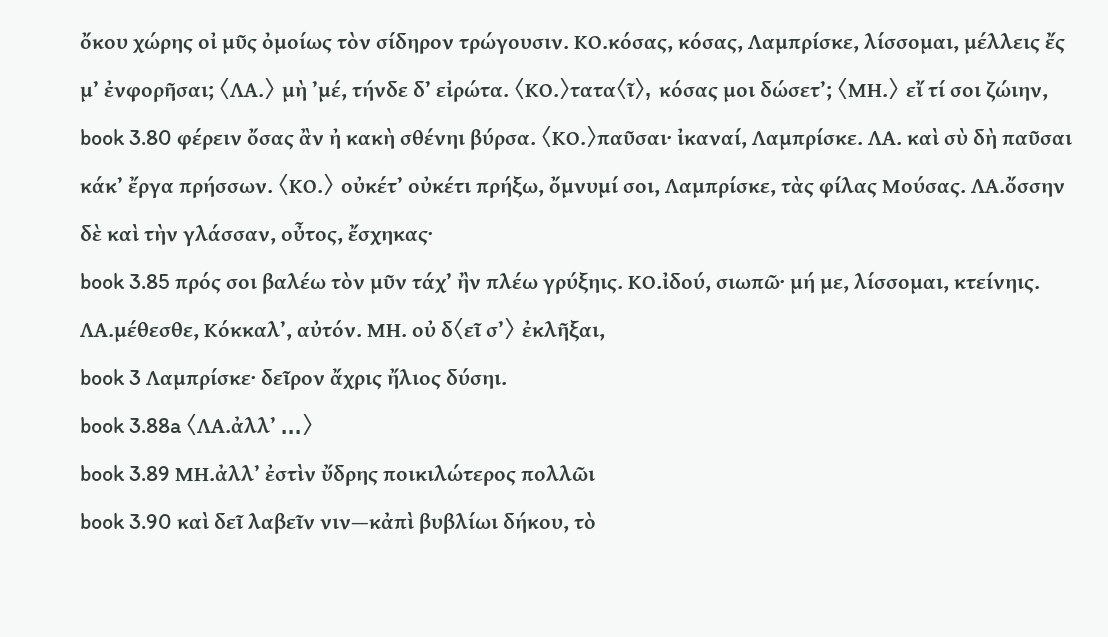ὄκου χώρης οἰ μῦς ὀμοίως τὸν σίδηρον τρώγουσιν. ΚΟ.κόσας, κόσας, Λαμπρίσκε, λίσσομαι, μέλλεις ἔς μ’ ἐνφορῆσαι; 〈ΛΑ.〉 μὴ ’μέ, τήνδε δ’ εἰρώτα. 〈ΚΟ.〉τατα〈ῖ〉, κόσας μοι δώσετ’; 〈ΜΗ.〉 εἴ τί σοι ζώιην,
book 3.80 φέρειν ὄσας ἂν ἠ κακὴ σθένηι βύρσα. 〈ΚΟ.〉παῦσαι· ἰκαναί, Λαμπρίσκε. ΛΑ. καὶ σὺ δὴ παῦσαι κάκ’ ἔργα πρήσσων. 〈ΚΟ.〉 οὐκέτ’ οὐκέτι πρήξω, ὄμνυμί σοι, Λαμπρίσκε, τὰς φίλας Μούσας. ΛΑ.ὄσσην δὲ καὶ τὴν γλάσσαν, οὖτος, ἔσχηκας·
book 3.85 πρός σοι βαλέω τὸν μῦν τάχ’ ἢν πλέω γρύξηις. ΚΟ.ἰδού, σιωπῶ· μή με, λίσσομαι, κτείνηις. ΛΑ.μέθεσθε, Κόκκαλ’, αὐτόν. ΜΗ. οὐ δ〈εῖ σ’〉 ἐκλῆξαι,
book 3 Λαμπρίσκε· δεῖρον ἄχρις ἤλιος δύσηι.
book 3.88a 〈ΛΑ.ἀλλ’ ...〉
book 3.89 ΜΗ.ἀλλ’ ἐστὶν ὔδρης ποικιλώτερος πολλῶι
book 3.90 καὶ δεῖ λαβεῖν νιν—κἀπὶ βυβλίωι δήκου, τὸ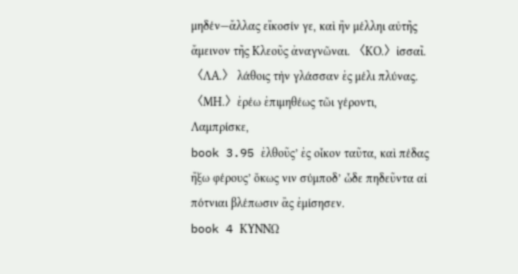μηδέν—ἄλλας εἴκοσίν γε, καὶ ἢν μέλληι αὐτῆς ἄμεινον τῆς Κλεοῦς ἀναγνῶναι. 〈ΚΟ.〉ἰσσαῖ. 〈ΛΑ.〉 λάθοις τὴν γλάσσαν ἐς μέλι πλύνας. 〈ΜΗ.〉ἐρέω ἐπιμηθέως τῶι γέροντι, Λαμπρίσκε,
book 3.95 ἐλθοῦς’ ἐς οἶκον ταῦτα, καὶ πέδας ἤξω φέρους’ ὄκως νιν σύμποδ’ ὦδε πηδεῦντα αἰ πότνιαι βλέπωσιν ἂς ἐμίσησεν.
book 4 ΚΥΝΝΩ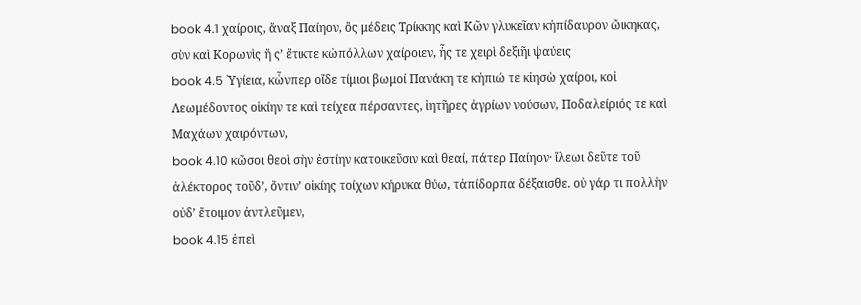book 4.1 χαίροις, ἄναξ Παίηον, ὂς μέδεις Τρίκκης καὶ Κῶν γλυκεῖαν κἠπίδαυρον ὤικηκας, σὺν καὶ Κορωνὶς ἤ ς’ ἔτικτε κὠπόλλων χαίροιεν, ἦς τε χειρὶ δεξιῆι ψαύεις
book 4.5 ᾿Υγίεια, κὦνπερ οἴδε τίμιοι βωμοί Πανάκη τε κἠπιώ τε κἰησὼ χαίροι, κοἰ Λεωμέδοντος οἰκίην τε καὶ τείχεα πέρσαντες, ἰητῆρες ἀγρίων νούσων, Ποδαλείριός τε καὶ Μαχάων χαιρόντων,
book 4.10 κὤσοι θεοὶ σὴν ἐστίην κατοικεῦσιν καὶ θεαί, πάτερ Παίηον· ἴλεωι δεῦτε τοῦ ἀλέκτορος τοῦδ’, ὄντιν’ οἰκίης τοίχων κήρυκα θύω, τἀπίδορπα δέξαισθε. οὐ γάρ τι πολλὴν οὐδ’ ἔτοιμον ἀντλεῦμεν,
book 4.15 ἐπεὶ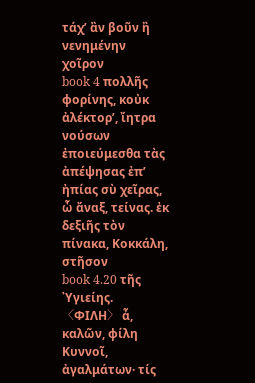τάχ’ ἂν βοῦν ἢ νενημένην χοῖρον
book 4 πολλῆς φορίνης, κοὐκ ἀλέκτορ’, ἴητρα νούσων ἐποιεύμεσθα τὰς ἀπέψησας ἐπ’ ἠπίας σὺ χεῖρας, ὦ ἄναξ, τείνας. ἐκ δεξιῆς τὸν πίνακα, Κοκκάλη, στῆσον
book 4.20 τῆς ᾿Υγιείης. 〈ΦΙΛΗ〉 ἆ, καλῶν, φίλη Κυννοῖ, ἀγαλμάτων· τίς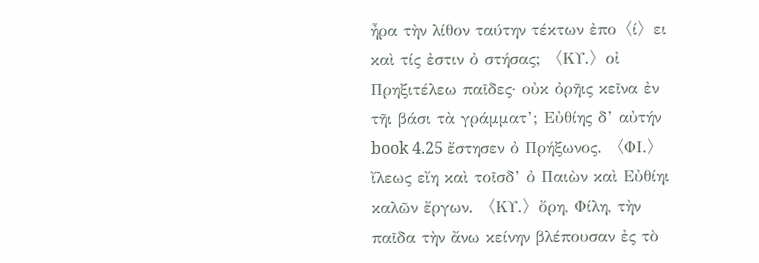ἦρα τὴν λίθον ταύτην τέκτων ἐπο〈ί〉ει καὶ τίς ἐστιν ὀ στήσας; 〈ΚΥ.〉οἰ Πρηξιτέλεω παῖδες· οὐκ ὀρῆις κεῖνα ἐν τῆι βάσι τὰ γράμματ’; Εὐθίης δ’ αὐτήν
book 4.25 ἔστησεν ὀ Πρήξωνος. 〈ΦΙ.〉 ἴλεως εἴη καὶ τοῖσδ’ ὀ Παιὼν καὶ Εὐθίηι καλῶν ἔργων. 〈ΚΥ.〉ὄρη, Φίλη, τὴν παῖδα τὴν ἄνω κείνην βλέπουσαν ἐς τὸ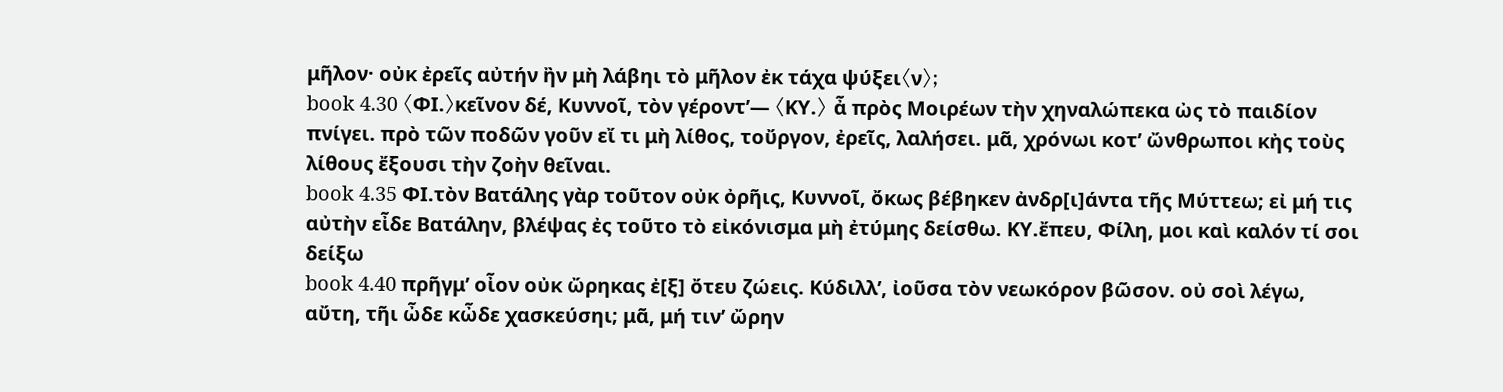μῆλον· οὐκ ἐρεῖς αὐτήν ἢν μὴ λάβηι τὸ μῆλον ἐκ τάχα ψύξει〈ν〉;
book 4.30 〈ΦΙ.〉κεῖνον δέ, Κυννοῖ, τὸν γέροντ’— 〈ΚΥ.〉 ἆ πρὸς Μοιρέων τὴν χηναλώπεκα ὠς τὸ παιδίον πνίγει. πρὸ τῶν ποδῶν γοῦν εἴ τι μὴ λίθος, τοὔργον, ἐρεῖς, λαλήσει. μᾶ, χρόνωι κοτ’ ὤνθρωποι κἠς τοὺς λίθους ἔξουσι τὴν ζοὴν θεῖναι.
book 4.35 ΦΙ.τὸν Βατάλης γὰρ τοῦτον οὐκ ὀρῆις, Κυννοῖ, ὄκως βέβηκεν ἀνδρ[ι]άντα τῆς Μύττεω; εἰ μή τις αὐτὴν εἶδε Βατάλην, βλέψας ἐς τοῦτο τὸ εἰκόνισμα μὴ ἐτύμης δείσθω. ΚΥ.ἔπευ, Φίλη, μοι καὶ καλόν τί σοι δείξω
book 4.40 πρῆγμ’ οἶον οὐκ ὤρηκας ἐ[ξ] ὄτευ ζώεις. Κύδιλλ’, ἰοῦσα τὸν νεωκόρον βῶσον. οὐ σοὶ λέγω, αὔτη, τῆι ὦδε κὦδε χασκεύσηι; μᾶ, μή τιν’ ὤρην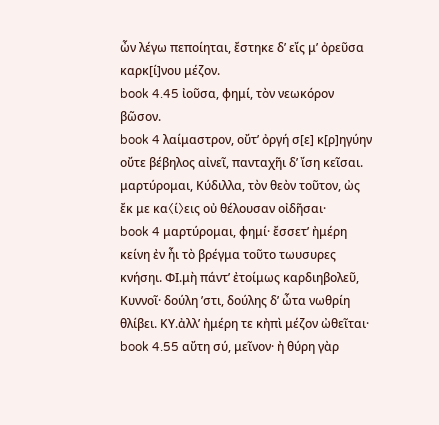ὦν λέγω πεποίηται, ἔστηκε δ’ εἴς μ’ ὀρεῦσα καρκ[ί]νου μέζον.
book 4.45 ἰοῦσα, φημί, τὸν νεωκόρον βῶσον.
book 4 λαίμαστρον, οὔτ’ ὀργή σ[ε] κ[ρ]ηγύην οὔτε βέβηλος αἰνεῖ, πανταχῆι δ’ ἴση κεῖσαι. μαρτύρομαι, Κύδιλλα, τὸν θεὸν τοῦτον, ὠς ἔκ με κα〈ί〉εις οὐ θέλουσαν οἰδῆσαι·
book 4 μαρτύρομαι, φημί· ἔσσετ’ ἠμέρη κείνη ἐν ἦι τὸ βρέγμα τοῦτο τωυσυρες κνήσηι. ΦΙ.μὴ πάντ’ ἐτοίμως καρδιηβολεῦ, Κυννοῖ· δούλη ’στι, δούλης δ’ ὦτα νωθρίη θλίβει. ΚΥ.ἀλλ’ ἠμέρη τε κἠπὶ μέζον ὠθεῖται·
book 4.55 αὔτη σύ, μεῖνον· ἠ θύρη γὰρ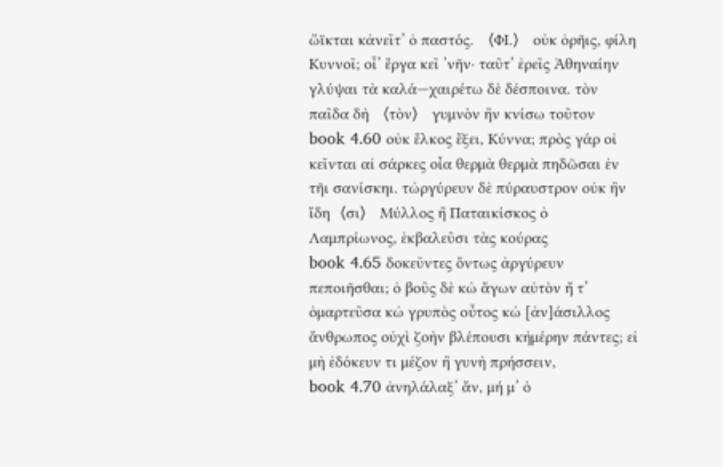ὤϊκται κἀνεῖτ’ ὀ παστός. 〈ΦΙ.〉 οὐκ ὀρῆις, φίλη Κυννοῖ; οἶ’ ἔργα κεῖ ’νῆν· ταῦτ’ ἐρεῖς Ἀθηναίην γλύψαι τὰ καλά—χαιρέτω δὲ δέσποινα. τὸν παῖδα δὴ 〈τὸν〉 γυμνὸν ἢν κνίσω τοῦτον
book 4.60 οὐκ ἔλκος ἔξει, Κύννα; πρὸς γάρ οἰ κεῖνται αἰ σάρκες οἶα θερμὰ θερμὰ πηδῶσαι ἐν τῆι σανίσκηι. τὠργύρευν δὲ πύραυστρον οὐκ ἢν ἴδη〈σι〉 Μύλλος ἢ Παταικίσκος ὀ Λαμπρίωνος, ἐκβαλεῦσι τὰς κούρας
book 4.65 δοκεῦντες ὄντως ἀργύρευν πεποιῆσθαι; ὀ βοῦς δὲ κὠ ἄγων αὐτὸν ἤ τ’ ὀμαρτεῦσα κὠ γρυπὸς οὖτος κὠ [ἀν]άσιλλος ἄνθρωπος οὐχὶ ζοὴν βλέπουσι κἠμέρην πάντες; εἰ μὴ ἐδόκευν τι μέζον ἢ γυνὴ πρήσσειν,
book 4.70 ἀνηλάλαξ’ ἄν, μή μ’ ὀ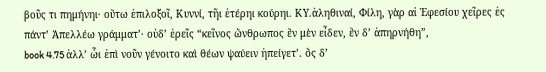βοῦς τι πημήνηι· οὔτω ἐπιλοξοῖ, Κυννί, τῆι ἐτέρηι κούρηι. ΚΥ.ἀληθιναί, Φίλη, γὰρ αἰ Ἐφεσίου χεῖρες ἐς πάντ’ Ἀπελλέω γράμματ’· οὐδ’ ἐρεῖς “κεῖνος ὤνθρωπος ἒν μὲν εἶδεν, ἒν δ’ ἀπηρνήθη”,
book 4.75 ἀλλ’ ὦι ἐπὶ νοῦν γένοιτο καὶ θέων ψαύειν ἠπείγετ’. ὂς δ’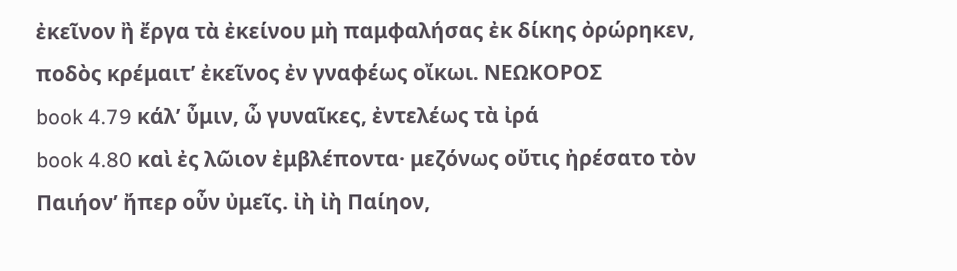ἐκεῖνον ἢ ἔργα τὰ ἐκείνου μὴ παμφαλήσας ἐκ δίκης ὀρώρηκεν, ποδὸς κρέμαιτ’ ἐκεῖνος ἐν γναφέως οἴκωι. ΝΕΩΚΟΡΟΣ
book 4.79 κάλ’ ὖμιν, ὦ γυναῖκες, ἐντελέως τὰ ἰρά
book 4.80 καὶ ἐς λῶιον ἐμβλέποντα· μεζόνως οὔτις ἠρέσατο τὸν Παιήον’ ἤπερ οὖν ὐμεῖς. ἰὴ ἰὴ Παίηον,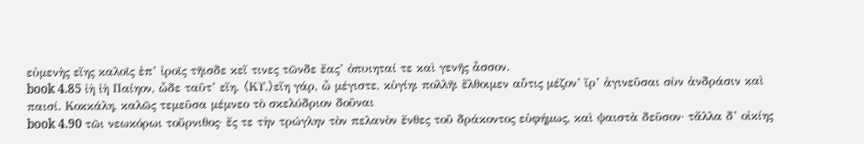εὐμενὴς εἴης καλοῖς ἐπ’ ἰροῖς τῆισδε κεἴ τινες τῶνδε ἔας’ ὀπυιηταί τε καὶ γενῆς ἆσσον.
book 4.85 ἰὴ ἰὴ Παίηον, ὦδε ταῦτ’ εἴη. 〈ΚΥ.〉εἴη γάρ, ὦ μέγιστε, κὐγίηι πολλῆι ἔλθοιμεν αὖτις μέζον’ ἴρ’ ἀγινεῦσαι σὺν ἀνδράσιν καὶ παισί. Κοκκάλη, καλῶς τεμεῦσα μέμνεο τὸ σκελύδριον δοῦναι
book 4.90 τῶι νεωκόρωι τοὔρνιθος· ἔς τε τὴν τρώγλην τὸν πελανὸν ἔνθες τοῦ δράκοντος εὐφήμως, καὶ ψαιστὰ δεῦσον· τἄλλα δ’ οἰκίης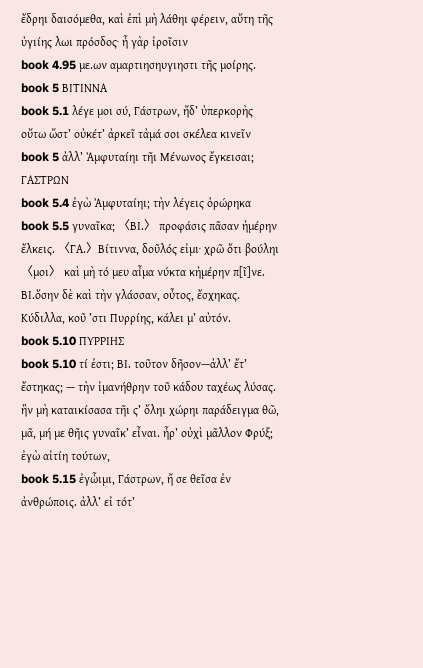ἔδρηι δαισόμεθα, καὶ ἐπὶ μὴ λάθηι φέρειν, αὔτη τῆς ὐγιίης λωι πρόσδος· ἦ γὰρ ἰροῖσιν
book 4.95 με.ων αμαρτιησηυγιηστι τῆς μοίρης.
book 5 ΒΙΤΙΝΝΑ
book 5.1 λέγε μοι σύ, Γάστρων, ἤδ’ ὐπερκορὴς οὔτω ὤστ’ οὐκέτ’ ἀρκεῖ τἀμά σοι σκέλεα κινεῖν
book 5 ἀλλ’ Ἀμφυταίηι τῆι Μένωνος ἔγκεισαι; ΓΑΣΤΡΩΝ
book 5.4 ἐγὼ Ἀμφυταίηι; τὴν λέγεις ὀρώρηκα
book 5.5 γυναῖκα; 〈ΒΙ.〉 προφάσις πᾶσαν ἠμέρην ἔλκεις. 〈ΓΑ.〉Βίτιννα, δοῦλός εἰμι· χρῶ ὄτι βούληι 〈μοι〉 καὶ μὴ τό μευ αἶμα νύκτα κἠμέρην π[ῖ]νε. ΒΙ.ὄσην δὲ καὶ τὴν γλάσσαν, οὖτος, ἔσχηκας. Κύδιλλα, κοῦ ’στι Πυρρίης, κάλει μ’ αὐτόν.
book 5.10 ΠΥΡΡΙΗΣ
book 5.10 τί ἐστι; ΒΙ. τοῦτον δῆσον—ἀλλ’ ἔτ’ ἔστηκας; — τὴν ἰμανήθρην τοῦ κάδου ταχέως λύσας. ἢν μὴ καταικίσασα τῆι ς’ ὄληι χώρηι παράδειγμα θῶ, μᾶ, μή με θῆις γυναῖκ’ εἶναι. ἦρ’ οὐχὶ μᾶλλον Φρύξ; ἐγὼ αἰτίη τούτων,
book 5.15 ἐγὦιμι, Γάστρων, ἤ σε θεῖσα ἐν ἀνθρώποις. ἀλλ’ εἰ τότ’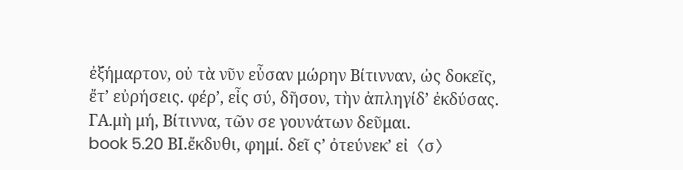ἐξήμαρτον, οὐ τὰ νῦν εὖσαν μώρην Βίτινναν, ὠς δοκεῖς, ἔτ’ εὐρήσεις. φέρ’, εἶς σύ, δῆσον, τὴν ἀπληγίδ’ ἐκδύσας. ΓΑ.μὴ μή, Βίτιννα, τῶν σε γουνάτων δεῦμαι.
book 5.20 ΒΙ.ἔκδυθι, φημί. δεῖ ς’ ὀτεύνεκ’ εἰ〈σ〉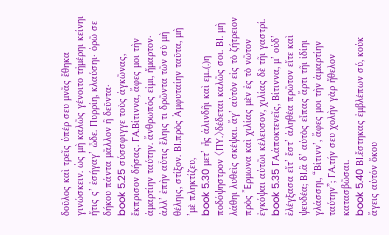δοῦλος καὶ τρεῖς ὐπέρ σευ μνᾶς ἔθηκα γινώσκειν. ὠς μὴ καλῶς γένοιτο τἠμέρηι κείνηι ἤτις ς’ ἐσήγαγ’ ὦδε. Πυρρίη, κλαύσηι· ὀρῶ σε δήκου πάντα μᾶλλον ἢ δεῦντα·
book 5.25 σύσσφιγγε τοὺς ἀγκῶνας, ἔκπρισον δήσας. ΓΑ.Βίτιννα, ἄφες μοι τὴν ἀμαρτίην ταύτην. ἄνθρωπός εἰμι, ἤμαρτον· ἀλλ’ ἐπὴν αὖτις ἔληις τι δρῶντα τῶν σὺ μὴ θέληις, στίξον. ΒΙ.πρὸς Ἀμφυταίην ταῦτα, μὴ ’μὲ πληκτίζευ,
book 5.30 μετ’ ἦς ἀλινδῆι καὶ εμ..(.)η ποδόψηστρον 〈ΠΥ.〉δέδεται καλῶς σοι. ΒΙ. μὴ λάθηι λυθεὶς σκέψαι. ἄγ’ αὐτὸν εἰς τὸ ζήτρειον πρὸς Ἔρμωνα καὶ χιλίας μὲν ἐς τὸ νῶτον ἐγκόψαι αὐτῶι κέλευσον, χιλίας δὲ τῆι γαστρί.
book 5.35 ΓΑ.ἀποκτενεῖς, Βίτιννα, μ’ οὐδ’ ἐλέγξασα εἴτ’ ἔστ’ ἀληθέα πρῶτον εἴτε καὶ ψευδέα; ΒΙ.ἂ δ’ αὐτὸς εἶπας ἄρτι τῆι ἰδίηι γλάσσηι, “Βίτινν’, ἄφες μοι τὴν ἀμαρτίην ταύτην”; ΓΑ.τήν σευ χολὴν γὰρ ἤθελον κατασβῶσαι.
book 5.40 ΒΙ.ἔστηκας ἐμβλέπων σύ, κοὐκ ἄγεις αὐτόν ὄκου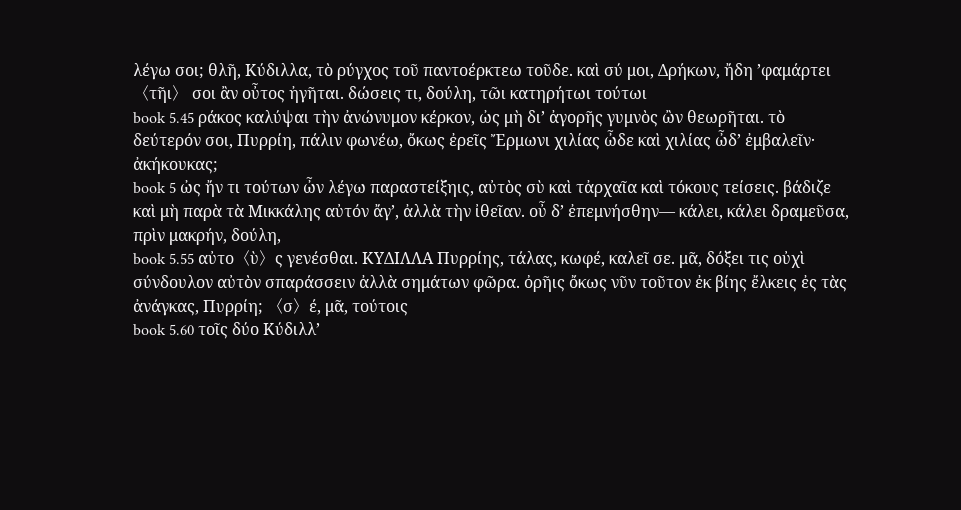λέγω σοι; θλῆ, Κύδιλλα, τὸ ρύγχος τοῦ παντοέρκτεω τοῦδε. καὶ σύ μοι, Δρήκων, ἤδη ’φαμάρτει 〈τῆι〉 σοι ἂν οὖτος ἠγῆται. δώσεις τι, δούλη, τῶι κατηρήτωι τούτωι
book 5.45 ράκος καλύψαι τὴν ἀνώνυμον κέρκον, ὠς μὴ δι’ ἀγορῆς γυμνὸς ὢν θεωρῆται. τὸ δεύτερόν σοι, Πυρρίη, πάλιν φωνέω, ὄκως ἐρεῖς Ἔρμωνι χιλίας ὦδε καὶ χιλίας ὦδ’ ἐμβαλεῖν· ἀκήκουκας;
book 5 ὠς ἤν τι τούτων ὦν λέγω παραστείξηις, αὐτὸς σὺ καὶ τἀρχαῖα καὶ τόκους τείσεις. βάδιζε καὶ μὴ παρὰ τὰ Μικκάλης αὐτόν ἄγ’, ἀλλὰ τὴν ἰθεῖαν. οὖ δ’ ἐπεμνήσθην— κάλει, κάλει δραμεῦσα, πρὶν μακρήν, δούλη,
book 5.55 αὐτο〈ὺ〉ς γενέσθαι. ΚΥΔΙΛΛΑ Πυρρίης, τάλας, κωφέ, καλεῖ σε. μᾶ, δόξει τις οὐχὶ σύνδουλον αὐτὸν σπαράσσειν ἀλλὰ σημάτων φῶρα. ὀρῆις ὄκως νῦν τοῦτον ἐκ βίης ἔλκεις ἐς τὰς ἀνάγκας, Πυρρίη; 〈σ〉έ, μᾶ, τούτοις
book 5.60 τοῖς δύο Κύδιλλ’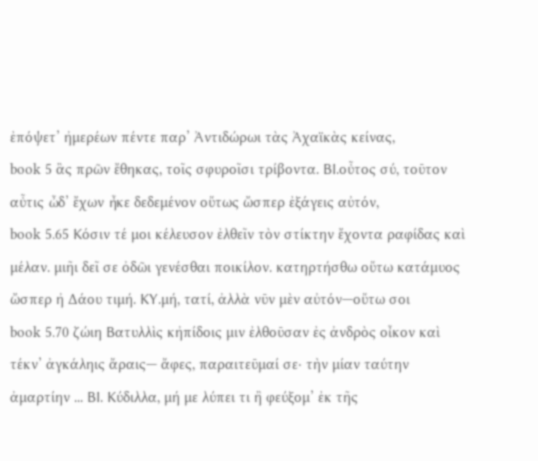ἐπόψετ’ ἠμερέων πέντε παρ’ Ἀντιδώρωι τὰς Ἀχαϊκὰς κείνας,
book 5 ἂς πρῶν ἔθηκας, τοῖς σφυροῖσι τρίβοντα. ΒΙ.οὖτος σύ, τοῦτον αὖτις ὦδ’ ἔχων ἦκε δεδεμένον οὔτως ὤσπερ ἐξάγεις αὐτόν,
book 5.65 Κόσιν τέ μοι κέλευσον ἐλθεῖν τὸν στίκτην ἔχοντα ραφίδας καὶ μέλαν. μιῆι δεῖ σε ὀδῶι γενέσθαι ποικίλον. κατηρτήσθω οὔτω κατάμυος ὤσπερ ἠ Δάου τιμή. ΚΥ.μή, τατί, ἀλλὰ νῦν μὲν αὐτόν—οὔτω σοι
book 5.70 ζώιη Βατυλλὶς κἠπίδοις μιν ἐλθοῦσαν ἐς ἀνδρὸς οἶκον καὶ τέκν’ ἀγκάληις ἄραις— ἄφες, παραιτεῦμαί σε· τὴν μίαν ταύτην ἀμαρτίην ... ΒΙ. Κύδιλλα, μή με λύπει τι ἢ φεύξομ’ ἐκ τῆς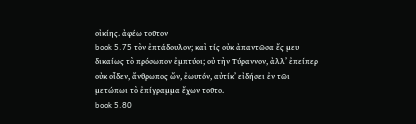οἰκίης. ἀφέω τοῦτον
book 5.75 τὸν ἐπτάδουλον; καὶ τίς οὐκ ἀπαντῶσα ἔς μευ δικαίως τὸ πρόσωπον ἐμπτύοι; οὐ τὴν Τύραννον, ἀλλ’ ἐπείπερ οὐκ οἶδεν, ἄνθρωπος ὤν, ἐωυτόν, αὐτίκ’ εἰδήσει ἐν τῶι μετώπωι τὸ ἐπίγραμμα ἔχων τοῦτο.
book 5.80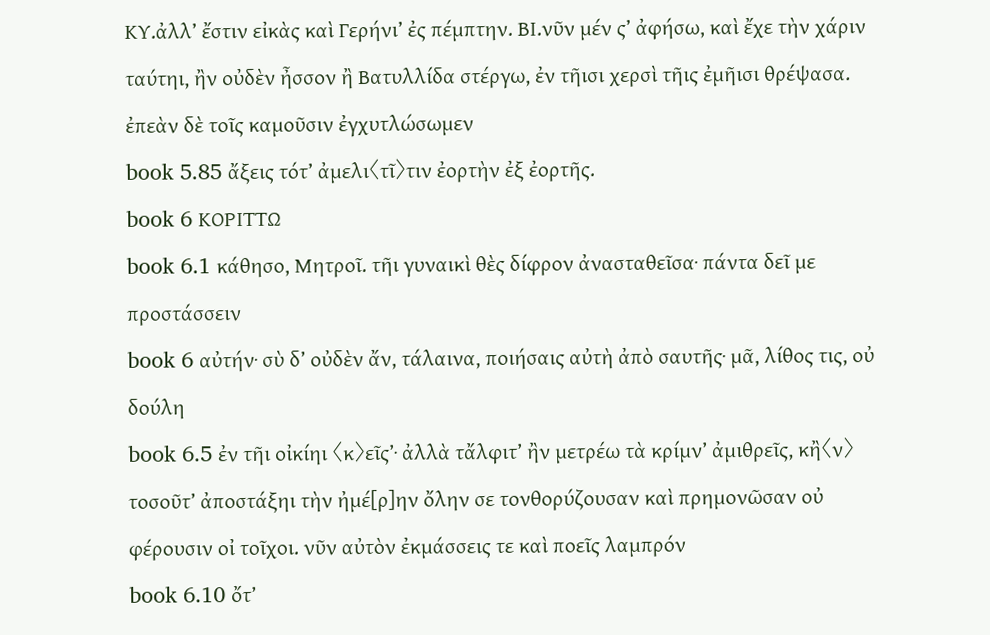ΚΥ.ἀλλ’ ἔστιν εἰκὰς καὶ Γερήνι’ ἐς πέμπτην. ΒΙ.νῦν μέν ς’ ἀφήσω, καὶ ἔχε τὴν χάριν ταύτηι, ἢν οὐδὲν ἦσσον ἢ Βατυλλίδα στέργω, ἐν τῆισι χερσὶ τῆις ἐμῆισι θρέψασα. ἐπεὰν δὲ τοῖς καμοῦσιν ἐγχυτλώσωμεν
book 5.85 ἄξεις τότ’ ἀμελι〈τῖ〉τιν ἐορτὴν ἐξ ἐορτῆς.
book 6 ΚΟΡΙΤΤΩ
book 6.1 κάθησο, Μητροῖ. τῆι γυναικὶ θὲς δίφρον ἀνασταθεῖσα· πάντα δεῖ με προστάσσειν
book 6 αὐτήν· σὺ δ’ οὐδὲν ἄν, τάλαινα, ποιήσαις αὐτὴ ἀπὸ σαυτῆς· μᾶ, λίθος τις, οὐ δούλη
book 6.5 ἐν τῆι οἰκίηι 〈κ〉εῖς’· ἀλλὰ τἄλφιτ’ ἢν μετρέω τὰ κρίμν’ ἀμιθρεῖς, κἢ〈ν〉 τοσοῦτ’ ἀποστάξηι τὴν ἠμέ[ρ]ην ὄλην σε τονθορύζουσαν καὶ πρημονῶσαν οὐ φέρουσιν οἰ τοῖχοι. νῦν αὐτὸν ἐκμάσσεις τε καὶ ποεῖς λαμπρόν
book 6.10 ὄτ’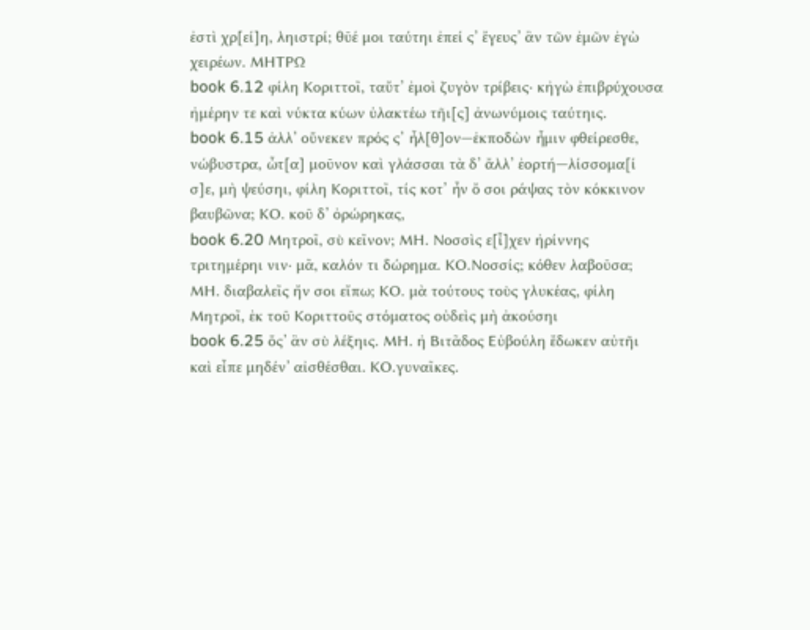ἐστὶ χρ[εί]η, ληιστρί; θῦέ μοι ταύτηι ἐπεί ς’ ἔγευς’ ἂν τῶν ἐμῶν ἐγὼ χειρέων. ΜΗΤΡΩ
book 6.12 φίλη Κοριττοῖ, ταὔτ’ ἐμοὶ ζυγὸν τρίβεις· κἠγὼ ἐπιβρύχουσα ἠμέρην τε καὶ νύκτα κύων ὐλακτέω τῆι[ς] ἀνωνύμοις ταύτηις.
book 6.15 ἀλλ’ οὔνεκεν πρός ς’ ἦλ[θ]ον—ἐκποδὼν ἦμιν φθείρεσθε, νώβυστρα, ὦτ[α] μοῦνον καὶ γλάσσαι τὰ δ’ ἄλλ’ ἐορτή—λίσσομα[ί σ]ε, μὴ ψεύσηι, φίλη Κοριττοῖ, τίς κοτ’ ἦν ὄ σοι ράψας τὸν κόκκινον βαυβῶνα; ΚΟ. κοῦ δ’ ὀρώρηκας,
book 6.20 Μητροῖ, σὺ κεῖνον; ΜΗ. Νοσσὶς ε[ἶ]χεν ἠρίννης τριτημέρηι νιν· μᾶ, καλόν τι δώρημα. ΚΟ.Νοσσίς; κόθεν λαβοῦσα; ΜΗ. διαβαλεῖς ἤν σοι εἴπω; ΚΟ. μὰ τούτους τοὺς γλυκέας, φίλη Μητροῖ, ἐκ τοῦ Κοριττοῦς στόματος οὐδεὶς μὴ ἀκούσηι
book 6.25 ὄς’ ἂν σὺ λέξηις. ΜΗ. ἠ Βιτᾶδος Εὐβούλη ἔδωκεν αὐτῆι καὶ εἶπε μηδέν’ αἰσθέσθαι. ΚΟ.γυναῖκες.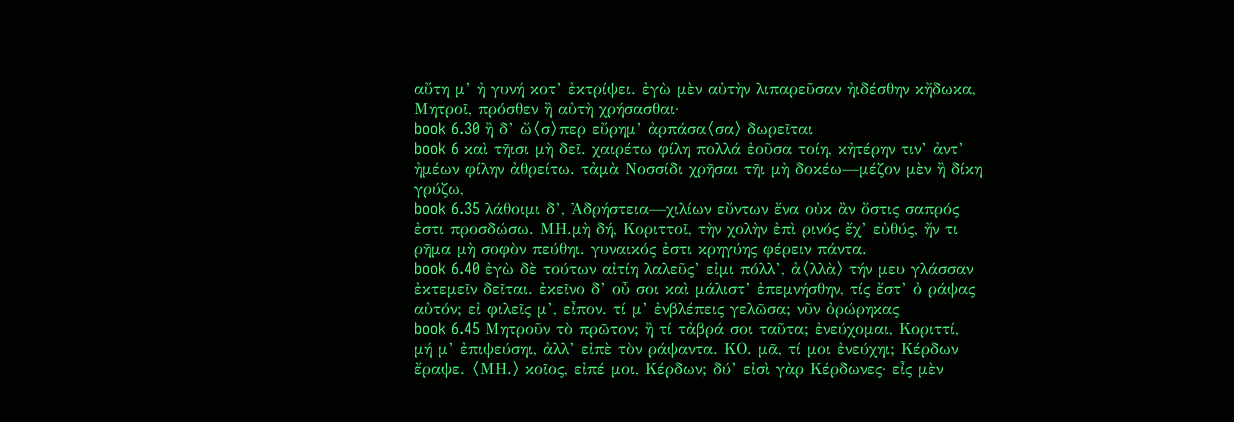αὔτη μ’ ἠ γυνή κοτ’ ἐκτρίψει. ἐγὼ μὲν αὐτὴν λιπαρεῦσαν ἠιδέσθην κἤδωκα, Μητροῖ, πρόσθεν ἢ αὐτὴ χρήσασθαι·
book 6.30 ἢ δ’ ὤ〈σ〉περ εὔρημ’ ἀρπάσα〈σα〉 δωρεῖται
book 6 καὶ τῆισι μὴ δεῖ. χαιρέτω φίλη πολλά ἐοῦσα τοίη, κἠτέρην τιν’ ἀντ’ ἠμέων φίλην ἀθρείτω. τἀμὰ Νοσσίδι χρῆσαι τῆι μὴ δοκέω—μέζον μὲν ἢ δίκη γρύζω,
book 6.35 λάθοιμι δ’, Ἀδρήστεια—χιλίων εὔντων ἔνα οὐκ ἂν ὄστις σαπρός ἐστι προσδώσω. ΜΗ.μὴ δή, Κοριττοῖ, τὴν χολὴν ἐπὶ ρινός ἔχ’ εὐθύς, ἤν τι ρῆμα μὴ σοφὸν πεύθηι. γυναικός ἐστι κρηγύης φέρειν πάντα.
book 6.40 ἐγὼ δὲ τούτων αἰτίη λαλεῦς’ εἰμι πόλλ’, ἀ〈λλὰ〉 τήν μευ γλάσσαν ἐκτεμεῖν δεῖται. ἐκεῖνο δ’ οὖ σοι καὶ μάλιστ’ ἐπεμνήσθην, τίς ἔστ’ ὀ ράψας αὐτόν; εἰ φιλεῖς μ’, εἶπον. τί μ’ ἐνβλέπεις γελῶσα; νῦν ὀρώρηκας
book 6.45 Μητροῦν τὸ πρῶτον; ἢ τί τἀβρά σοι ταῦτα; ἐνεύχομαι, Κοριττί, μή μ’ ἐπιψεύσηι, ἀλλ’ εἰπὲ τὸν ράψαντα. ΚΟ. μᾶ, τί μοι ἐνεύχηι; Κέρδων ἔραψε. 〈ΜΗ.〉 κοῖος, εἰπέ μοι, Κέρδων; δύ’ εἰσὶ γὰρ Κέρδωνες· εἶς μὲν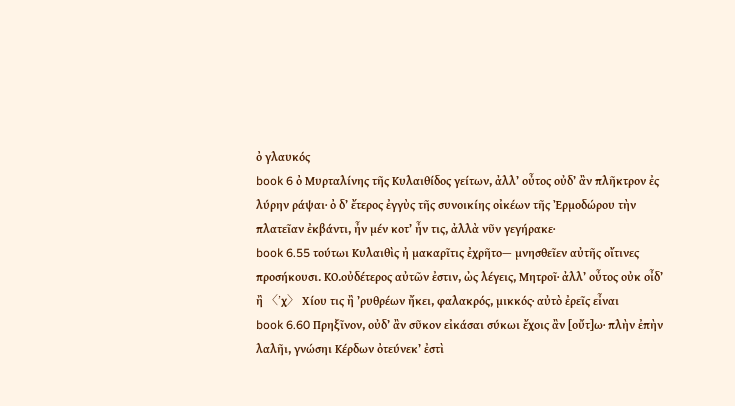ὀ γλαυκός
book 6 ὀ Μυρταλίνης τῆς Κυλαιθίδος γείτων, ἀλλ’ οὖτος οὐδ’ ἂν πλῆκτρον ἐς λύρην ράψαι· ὀ δ’ ἔτερος ἐγγὺς τῆς συνοικίης οἰκέων τῆς Ἐρμοδώρου τὴν πλατεῖαν ἐκβάντι, ἦν μέν κοτ’ ἦν τις, ἀλλὰ νῦν γεγήρακε·
book 6.55 τούτωι Κυλαιθὶς ἠ μακαρῖτις ἐχρῆτο— μνησθεῖεν αὐτῆς οἴτινες προσήκουσι. ΚΟ.οὐδέτερος αὐτῶν ἐστιν, ὠς λέγεις, Μητροῖ· ἀλλ’ οὖτος οὐκ οἶδ’ ἢ 〈’χ〉 Χίου τις ἢ ’ρυθρέων ἤκει, φαλακρός, μικκός· αὐτὸ ἐρεῖς εἶναι
book 6.60 Πρηξῖνον, οὐδ’ ἂν σῦκον εἰκάσαι σύκωι ἔχοις ἂν [οὔτ]ω· πλὴν ἐπὴν λαλῆι, γνώσηι Κέρδων ὀτεύνεκ’ ἐστὶ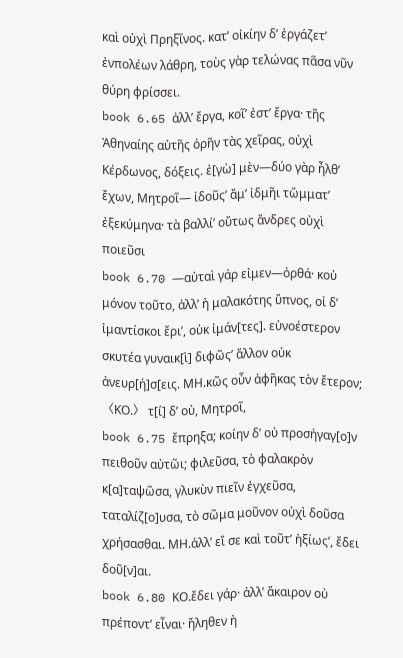καὶ οὐχὶ Πρηξῖνος. κατ’ οἰκίην δ’ ἐργάζετ’ ἐνπολέων λάθρη, τοὺς γὰρ τελώνας πᾶσα νῦν θύρη φρίσσει.
book 6.65 ἀλλ’ ἔργα, κοῖ’ ἐστ’ ἔργα· τῆς Ἀθηναίης αὐτῆς ὀρῆν τὰς χεῖρας, οὐχὶ Κέρδωνος, δόξεις. ἐ[γὼ] μὲν—δύο γὰρ ἦλθ’ ἔχων, Μητροῖ— ἰδοῦς’ ἄμ’ ἰδμῆι τὤμματ’ ἐξεκύμηνα· τὰ βαλλί’ οὔτως ἄνδρες οὐχὶ ποιεῦσι
book 6.70 —αὐταὶ γάρ εἰμεν—ὀρθά· κοὐ μόνον τοῦτο, ἀλλ’ ἠ μαλακότης ὔπνος, οἰ δ’ ἰμαντίσκοι ἔρι’, οὐκ ἰμάν[τες]. εὐνοέστερον σκυτέα γυναικ[ὶ] διφῶς’ ἄλλον οὐκ ἀνευρ[ή]σ[εις. ΜΗ.κῶς οὖν ἀφῆκας τὸν ἔτερον; 〈ΚΟ.〉 τ[ί] δ’ οὐ, Μητροῖ,
book 6.75 ἔπρηξα; κοίην δ’ οὐ προσήγαγ[ο]ν πειθοῦν αὐτῶι; φιλεῦσα, τὸ φαλακρὸν κ[α]ταψῶσα, γλυκὺν πιεῖν ἐγχεῦσα, ταταλίζ[ο]υσα, τὸ σῶμα μοῦνον οὐχὶ δοῦσα χρήσασθαι. ΜΗ.ἀλλ’ εἴ σε καὶ τοῦτ’ ἠξίως’, ἔδει δοῦ[ν]αι.
book 6.80 ΚΟ.ἔδει γάρ· ἀλλ’ ἄκαιρον οὐ πρέποντ’ εἶναι· ἤληθεν ἠ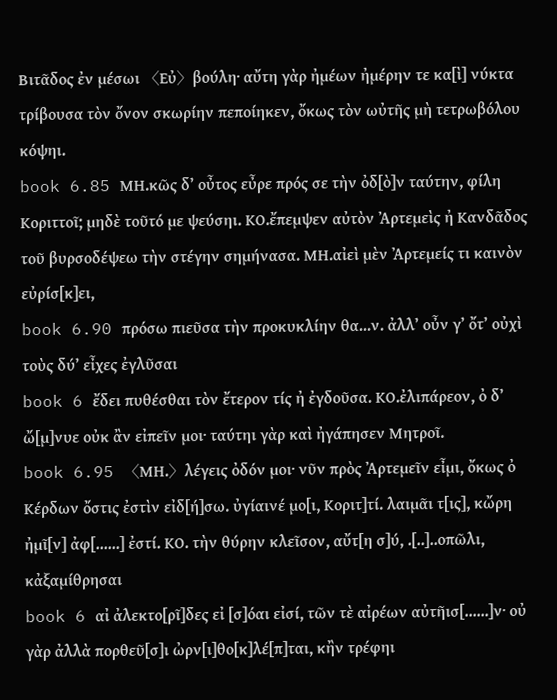Βιτᾶδος ἐν μέσωι 〈Εὐ〉βούλη· αὔτη γὰρ ἠμέων ἠμέρην τε κα[ὶ] νύκτα τρίβουσα τὸν ὄνον σκωρίην πεποίηκεν, ὄκως τὸν ωὐτῆς μὴ τετρωβόλου κόψηι.
book 6.85 ΜΗ.κῶς δ’ οὖτος εὖρε πρός σε τὴν ὀδ[ὸ]ν ταύτην, φίλη Κοριττοῖ; μηδὲ τοῦτό με ψεύσηι. ΚΟ.ἔπεμψεν αὐτὸν Ἀρτεμεὶς ἠ Κανδᾶδος τοῦ βυρσοδέψεω τὴν στέγην σημήνασα. ΜΗ.αἰεὶ μὲν Ἀρτεμείς τι καινὸν εὐρίσ[κ]ει,
book 6.90 πρόσω πιεῦσα τὴν προκυκλίην θα...ν. ἀλλ’ οὖν γ’ ὄτ’ οὐχὶ τοὺς δύ’ εἶχες ἐγλῦσαι
book 6 ἔδει πυθέσθαι τὸν ἔτερον τίς ἠ ἐγδοῦσα. ΚΟ.ἐλιπάρεον, ὀ δ’ ὤ[μ]νυε οὐκ ἂν εἰπεῖν μοι· ταύτηι γὰρ καὶ ἠγάπησεν Μητροῖ.
book 6.95 〈ΜΗ.〉λέγεις ὀδόν μοι· νῦν πρὸς Ἀρτεμεῖν εἶμι, ὄκως ὀ Κέρδων ὄστις ἐστὶν εἰδ[ή]σω. ὐγίαινέ μο[ι, Κοριτ]τί. λαιμᾶι τ[ις], κὤρη ἠμῖ[ν] ἀφ[......] ἐστί. ΚΟ. τὴν θύρην κλεῖσον, αὔτ[η σ]ύ, .[..]..οπῶλι, κἀξαμίθρησαι
book 6 αἰ ἀλεκτο[ρῖ]δες εἰ [σ]όαι εἰσί, τῶν τὲ αἰρέων αὐτῆισ[......]ν· οὐ γὰρ ἀλλὰ πορθεῦ[σ]ι ὠρν[ι]θο[κ]λέ[π]ται, κἢν τρέφηι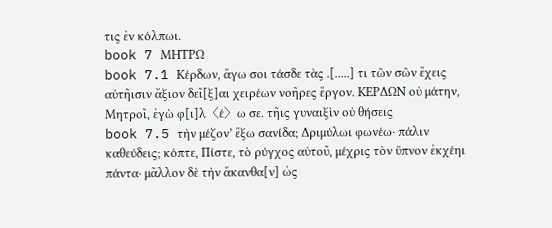τις ἐν κόλπωι.
book 7 ΜΗΤΡΩ
book 7.1 Κέρδων, ἄγω σοι τάσδε τὰς .[.....] τι τῶν σῶν ἔχεις αὐτῆισιν ἄξιον δεῖ[ξ]αι χειρέων νοῆρες ἔργον. ΚΕΡΔΩΝ οὐ μάτην, Μητροῖ, ἐγὼ φ[ι]λ〈έ〉ω σε. τῆις γυναιξὶν οὐ θήσεις
book 7.5 τὴν μέζον’ ἔξω σανίδα; Δριμύλωι φωνέω· πάλιν καθεύδεις; κόπτε, Πίστε, τὸ ρύγχος αὐτοῦ, μέχρις τὸν ὔπνον ἐκχέηι πάντα· μᾶλλον δὲ τὴν ἄκανθα[ν] ὠς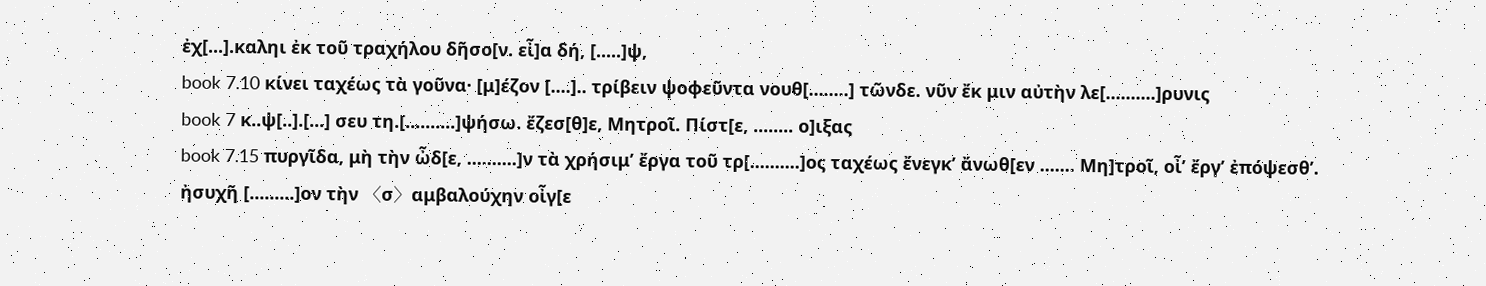ἐχ[...].καληι ἐκ τοῦ τραχήλου δῆσο[ν. εἶ]α δή, [.....]ψ,
book 7.10 κίνει ταχέως τὰ γοῦνα· [μ]έζον [....].. τρίβειν ψοφεῦντα νουθ[........] τῶνδε. νῦν ἔκ μιν αὐτὴν λε[..........]ρυνις
book 7 κ..ψ[..].[...] σευ τη.[..........]ψήσω. ἔζεσ[θ]ε, Μητροῖ. Πίστ[ε, ........ ο]ιξας
book 7.15 πυργῖδα, μὴ τὴν ὦδ[ε, ..........]ν τὰ χρήσιμ’ ἔργα τοῦ τρ[..........]ος ταχέως ἔνεγκ’ ἄνωθ[εν ....... Μη]τροῖ, οἶ’ ἔργ’ ἐπόψεσθ’. ἠσυχῆ [.........]ον τὴν 〈σ〉αμβαλούχην οἶγ[ε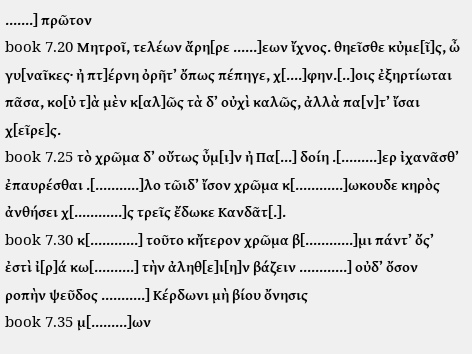.......] πρῶτον
book 7.20 Μητροῖ, τελέων ἄρη[ρε ......]εων ἴχνος. θηεῖσθε κὐμε[ῖ]ς, ὦ γυ[ναῖκες· ἠ πτ]έρνη ὀρῆτ’ ὄπως πέπηγε, χ[....]φην.[..]οις ἐξηρτίωται πᾶσα, κο[ὐ τ]ὰ μὲν κ[αλ]ῶς τὰ δ’ οὐχὶ καλῶς, ἀλλὰ πα[ν]τ’ ἴσαι χ[εῖρε]ς.
book 7.25 τὸ χρῶμα δ’ οὔτως ὖμ[ι]ν ἠ Πα[...] δοίη .[.........]ερ ἰχανᾶσθ’ ἐπαυρέσθαι .[...........]λο τῶιδ’ ἴσον χρῶμα κ[............]ωκουδε κηρὸς ἀνθήσει χ[............]ς τρεῖς ἔδωκε Κανδᾶτ[.].
book 7.30 κ[............] τοῦτο κἤτερον χρῶμα β[............]μι πάντ’ ὄς’ ἐστὶ ἰ[ρ]ά κω[..........] τὴν ἀληθ[ε]ι[η]ν βάζειν ............] οὐδ’ ὄσον ροπὴν ψεῦδος ...........] Κέρδωνι μὴ βίου ὄνησις
book 7.35 μ[.........]ων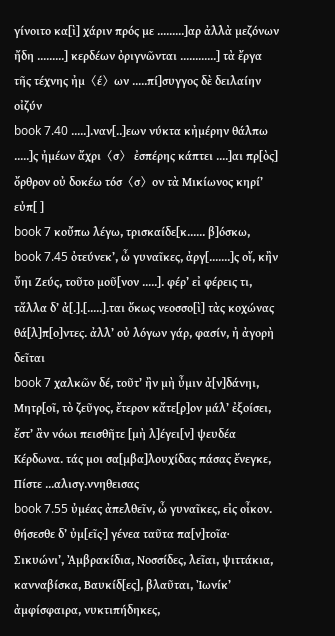γίνοιτο κα[ὶ] χάριν πρός με .........]αρ ἀλλὰ μεζόνων ἤδη .........] κερδέων ὀριγνῶνται ............] τὰ ἔργα τῆς τέχνης ἠμ〈έ〉ων .....πί]συγγος δὲ δειλαίην οἰζύν
book 7.40 .....].ναν[..]εων νύκτα κἠμέρην θάλπω .....]ς ἠμέων ἄχρι〈σ〉 ἐσπέρης κάπτει ....]αι πρ[ὸς] ὄρθρον οὐ δοκέω τόσ〈σ〉ον τὰ Μικίωνος κηρί’ εὐπ[ ]
book 7 κοὔπω λέγω, τρισκαίδε[κ...... β]όσκω,
book 7.45 ὀτεύνεκ’, ὦ γυναῖκες, ἀργ[.......]ς οἴ, κἢν ὔηι Ζεύς, τοῦτο μοῦ[νον .....]. φέρ’ εἰ φέρεις τι, τἄλλα δ’ ἀ[.].[.....].ται ὄκως νεοσσο[ὶ] τὰς κοχώνας θά[λ]π[ο]ντες. ἀλλ’ οὐ λόγων γάρ, φασίν, ἠ ἀγορὴ δεῖται
book 7 χαλκῶν δέ, τοῦτ’ ἢν μὴ ὖμιν ἀ[ν]δάνηι, Μητρ[οῖ, τὸ ζεῦγος, ἔτερον κἄτε[ρ]ον μάλ’ ἐξοίσει, ἔστ’ ἂν νόωι πεισθῆτε [μὴ λ]έγει[ν] ψευδέα Κέρδωνα. τάς μοι σα[μβα]λουχίδας πάσας ἔνεγκε, Πίστε ...αλισγ.ννηθεισας
book 7.55 ὐμέας ἀπελθεῖν, ὦ γυναῖκες, εἰς οἶκον. θήσεσθε δ’ ὐμ[εῖς·] γένεα ταῦτα πα[ν]τοῖα· Σικυώνι’, Ἀμβρακίδια, Νοσσίδες, λεῖαι, ψιττάκια, κανναβίσκα, Βαυκίδ[ες], βλαῦται, Ἰωνίκ’ ἀμφίσφαιρα, νυκτιπήδηκες,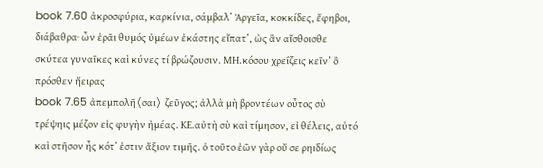book 7.60 ἀκροσφύρια, καρκίνια, σάμβαλ’ Ἀργεῖα, κοκκίδες, ἔφηβοι, διάβαθρα· ὦν ἐρᾶι θυμός ὐμέων ἐκάστης εἴπατ’, ὠς ἂν αἴσθοισθε σκύτεα γυναῖκες καὶ κύνες τί βρώζουσιν. ΜΗ.κόσου χρεΐζεις κεῖν’ ὂ πρόσθεν ἤειρας
book 7.65 ἀπεμπολῆ〈σαι〉 ζεῦγος; ἀλλὰ μὴ βροντέων οὖτος σὺ τρέψηις μέζον εἰς φυγὴν ἠμέας. ΚΕ.αὐτὴ σὺ καὶ τίμησον, εἰ θέλεις, αὐτό καὶ στῆσον ἦς κότ’ ἐστιν ἄξιον τιμῆς. ὀ τοῦτο ἐῶν γὰρ οὔ σε ρηιδίως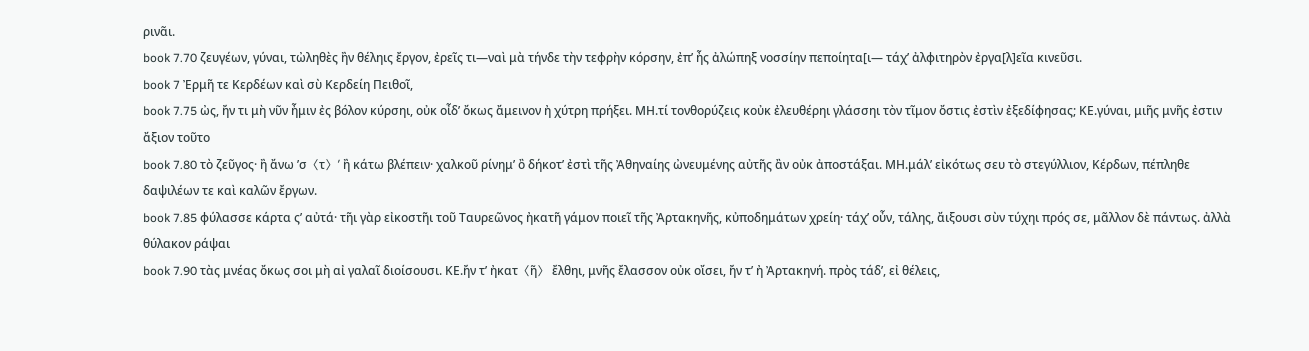ρινᾶι.
book 7.70 ζευγέων, γύναι, τὠληθὲς ἢν θέληις ἔργον, ἐρεῖς τι—ναὶ μὰ τήνδε τὴν τεφρὴν κόρσην, ἐπ’ ἦς ἀλώπηξ νοσσίην πεποίητα[ι— τάχ’ ἀλφιτηρὸν ἐργα[λ]εῖα κινεῦσι.
book 7 Ἐρμῆ τε Κερδέων καὶ σὺ Κερδείη Πειθοῖ,
book 7.75 ὠς, ἤν τι μὴ νῦν ἦμιν ἐς βόλον κύρσηι, οὐκ οἶδ’ ὄκως ἄμεινον ἠ χύτρη πρήξει. ΜΗ.τί τονθορύζεις κοὐκ ἐλευθέρηι γλάσσηι τὸν τῖμον ὄστις ἐστὶν ἐξεδίφησας; ΚΕ.γύναι, μιῆς μνῆς ἐστιν ἄξιον τοῦτο
book 7.80 τὸ ζεῦγος· ἢ ἄνω ’σ〈τ〉’ ἢ κάτω βλέπειν· χαλκοῦ ρίνημ’ ὂ δήκοτ’ ἐστὶ τῆς Ἀθηναίης ὠνευμένης αὐτῆς ἂν οὐκ ἀποστάξαι. ΜΗ.μάλ’ εἰκότως σευ τὸ στεγύλλιον, Κέρδων, πέπληθε δαψιλέων τε καὶ καλῶν ἔργων.
book 7.85 φύλασσε κάρτα ς’ αὐτά· τῆι γὰρ εἰκοστῆι τοῦ Ταυρεῶνος ἠκατῆ γάμον ποιεῖ τῆς Ἀρτακηνῆς, κὐποδημάτων χρείη· τάχ’ οὖν, τάλης, ἄιξουσι σὺν τύχηι πρός σε, μᾶλλον δὲ πάντως. ἀλλὰ θύλακον ράψαι
book 7.90 τὰς μνέας ὄκως σοι μὴ αἰ γαλαῖ διοίσουσι. ΚΕ.ἤν τ’ ἠκατ〈ῆ〉 ἔλθηι, μνῆς ἔλασσον οὐκ οἴσει, ἤν τ’ ἠ Ἀρτακηνή. πρὸς τάδ’, εἰ θέλεις,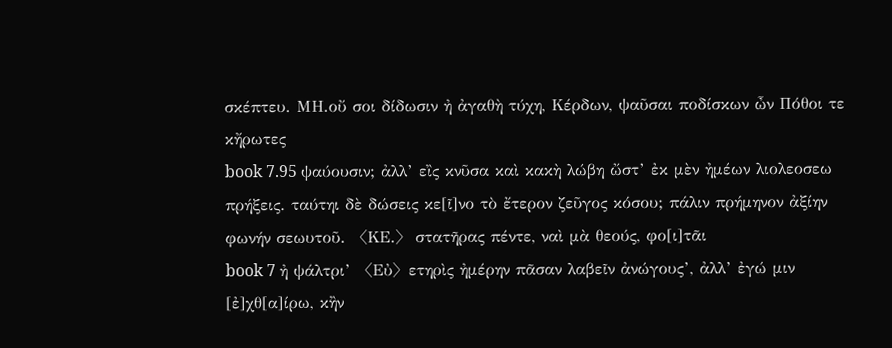σκέπτευ. ΜΗ.οὔ σοι δίδωσιν ἠ ἀγαθὴ τύχη, Κέρδων, ψαῦσαι ποδίσκων ὦν Πόθοι τε κἤρωτες
book 7.95 ψαύουσιν; ἀλλ’ εἲς κνῦσα καὶ κακὴ λώβη ὤστ’ ἐκ μὲν ἠμέων λιολεοσεω πρήξεις. ταύτηι δὲ δώσεις κε[ῖ]νο τὸ ἔτερον ζεῦγος κόσου; πάλιν πρήμηνον ἀξίην φωνήν σεωυτοῦ. 〈ΚΕ.〉 στατῆρας πέντε, ναὶ μὰ θεούς, φο[ι]τᾶι
book 7 ἠ ψάλτρι’ 〈Εὐ〉ετηρὶς ἠμέρην πᾶσαν λαβεῖν ἀνώγους’, ἀλλ’ ἐγώ μιν [ἐ]χθ[α]ίρω, κἢν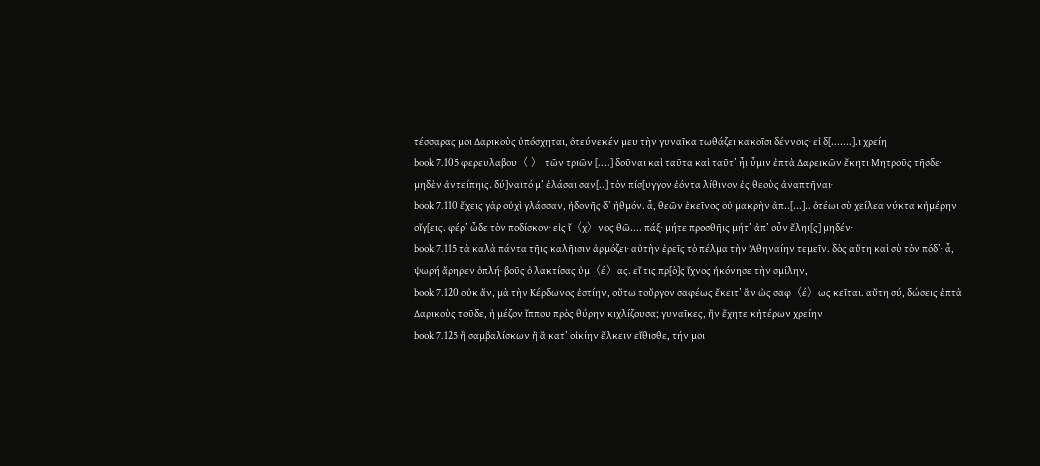τέσσαρας μοι Δαρικοὺς ὐπόσχηται, ὀτεύνεκέν μευ τὴν γυναῖκα τωθάζει κακοῖσι δέννοις· εἰ δ[.......].ι χρείη
book 7.105 φερευλαβου〈 〉 τῶν τριῶν [....] δοῦναι καὶ ταῦτα καὶ ταῦτ’ ἦι ὖμιν ἐπτὰ Δαρεικῶν ἔκητι Μητροῦς τῆσδε· μηδὲν ἀντείπηις. δύ]ναιτό μ’ ἐλάσαι σαν[..] τὸν πίσ[υγγον ἐόντα λίθινον ἐς θεοὺς ἀναπτῆναι·
book 7.110 ἔχεις γὰρ οὐχὶ γλάσσαν, ἠδονῆς δ’ ἠθμόν. ἆ, θεῶν ἐκεῖνος οὐ μακρὴν ἀπ..[...].. ὀτέωι σὺ χείλεα νύκτα κἠμέρην οἴγ[εις. φέρ’ ὦδε τὸν ποδίσκον· εἰς ἴ〈χ〉νος θῶ.... πάξ· μήτε προσθῆις μήτ’ ἀπ’ οὖν ἔληι[ς] μηδέν·
book 7.115 τὰ καλὰ πάντα τῆις καλῆισιν ἀρμόζει· αὐτὴν ἐρεῖς τὸ πέλμα τὴν Ἀθηναίην τεμεῖν. δὸς αὔτη καὶ σὺ τὸν πόδ’· ἆ, ψωρή ἄρηρεν ὀπλή· βοῦς ὀ λακτίσας ὐμ〈έ〉ας. εἴ τις πρ[ὸ]ς ἴχνος ἠκόνησε τὴν σμίλην,
book 7.120 οὐκ ἄν, μὰ τὴν Κέρδωνος ἐστίην, οὔτω τοὔργον σαφέως ἔκειτ’ ἂν ὠς σαφ〈έ〉ως κεῖται. αὔτη σύ, δώσεις ἐπτὰ Δαρικοὺς τοῦδε, ἠ μέζον ἴππου πρὸς θύρην κιχλίζουσα; γυναῖκες, ἢν ἔχητε κἠτέρων χρείην
book 7.125 ἢ σαμβαλίσκων ἢ ἂ κατ’ οἰκίην ἔλκειν εἴθισθε, τήν μοι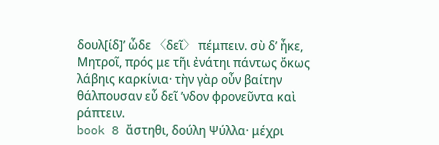δουλ[ίδ]’ ὦδε 〈δεῖ〉 πέμπειν. σὺ δ’ ἦκε, Μητροῖ, πρός με τῆι ἐνάτηι πάντως ὄκως λάβηις καρκίνια· τὴν γὰρ οὖν βαίτην θάλπουσαν εὖ δεῖ ’νδον φρονεῦντα καὶ ράπτειν.
book 8 ἄστηθι, δούλη Ψύλλα· μέχρι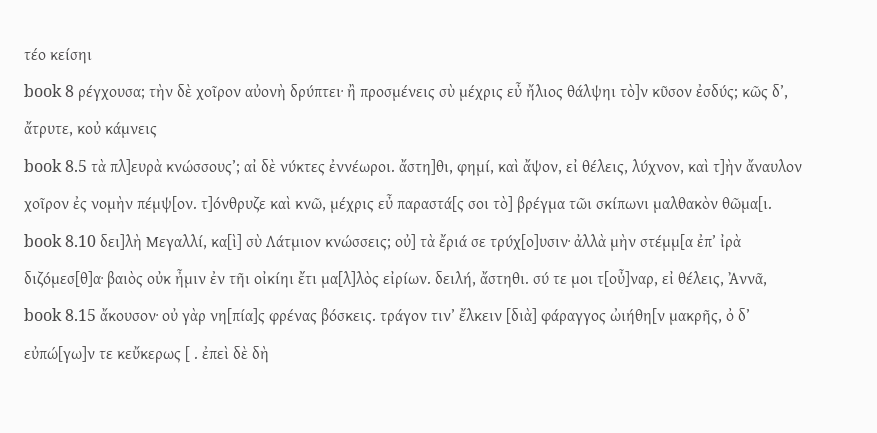τέο κείσηι
book 8 ρέγχουσα; τὴν δὲ χοῖρον αὐονὴ δρύπτει· ἢ προσμένεις σὺ μέχρις εὖ ἤλιος θάλψηι τὸ]ν κῦσον ἐσδύς; κῶς δ’, ἄτρυτε, κοὐ κάμνεις
book 8.5 τὰ πλ]ευρὰ κνώσσους’; αἰ δὲ νύκτες ἐννέωροι. ἄστη]θι, φημί, καὶ ἄψον, εἰ θέλεις, λύχνον, καὶ τ]ὴν ἄναυλον χοῖρον ἐς νομὴν πέμψ[ον. τ]όνθρυζε καὶ κνῶ, μέχρις εὖ παραστά[ς σοι τὸ] βρέγμα τῶι σκίπωνι μαλθακὸν θῶμα[ι.
book 8.10 δει]λὴ Μεγαλλί, κα[ὶ] σὺ Λάτμιον κνώσσεις; οὐ] τὰ ἔριά σε τρύχ[ο]υσιν· ἀλλὰ μὴν στέμμ[α ἐπ’ ἰρὰ διζόμεσ[θ]α· βαιὸς οὐκ ἦμιν ἐν τῆι οἰκίηι ἔτι μα[λ]λὸς εἰρίων. δειλή, ἄστηθι. σύ τε μοι τ[οὖ]ναρ, εἰ θέλεις, Ἀννᾶ,
book 8.15 ἄκουσον· οὐ γὰρ νη[πία]ς φρένας βόσκεις. τράγον τιν’ ἔλκειν [διὰ] φάραγγος ὠιήθη[ν μακρῆς, ὀ δ’ εὐπώ[γω]ν τε κεὔκερως [ . ἐπεὶ δὲ δὴ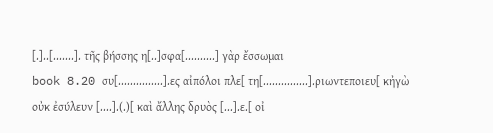[.]..[.......]. τῆς βήσσης η[..]σφα[..........] γὰρ ἔσσωμαι
book 8.20 συ[...............].ες αἰπόλοι πλε[ τη[...............].ριωντεποιευ[ κἠγὼ οὐκ ἐσύλευν [....].(.)[ καὶ ἄλλης δρυὸς [...].ε.[ οἰ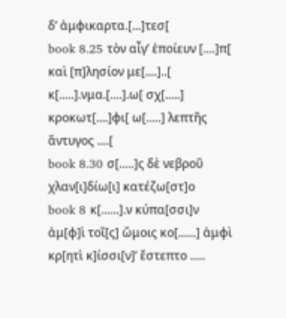δ’ ἀμφικαρτα.[...]τεσ[
book 8.25 τὸν αἶγ’ ἐποίευν [....]π[ καὶ [π]λησίον με[....]..[ κ[.....].νμα.[....].ω[ σχ[.....] κροκωτ[....]φι[ ω[.....] λεπτῆς ἄντυγος ....[
book 8.30 σ[.....]ς δὲ νεβροῦ χλαν[ι]δίω[ι] κατέζω[στ]ο
book 8 κ[......].ν κύπα[σσι]ν ἀμ[φ]ὶ τοῖ[ς] ὤμοις κο[......] ἀμφὶ κρ[ητὶ κ]ίσσι[ν]’ ἔστεπτο .....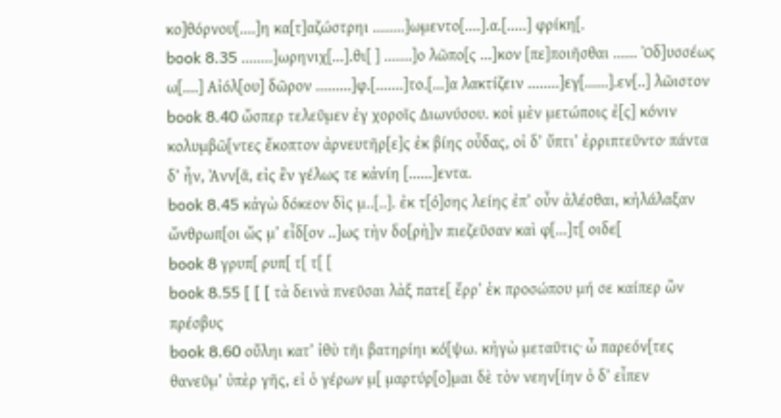κο]θόρνου[....]η κα[τ]αζώστρηι ........]ωμεντο[....].α.[.....] φρίκη[.
book 8.35 ........]ωρηνιχ[...].θι[ ] .......]ο λῶπο[ς ...]κον [πε]ποιῆσθαι ...... Ὀδ]υσσέως ω[....] Αἰόλ[ου] δῶρον .........]φ.[.......]το.[...]α λακτίζειν ........]εγ[......].εν[..] λῶιστον
book 8.40 ὤσπερ τελεῦμεν ἐγ χοροῖς Διωνύσου. κοἰ μὲν μετώποις ἐ[ς] κόνιν κολυμβῶ[ντες ἔκοπτον ἀρνευτῆρ[ε]ς ἐκ βίης οὖδας, οἰ δ’ ὔπτι’ ἐρριπτεῦντο· πάντα δ’ ἦν, Ἀνν[ᾶ, εἰς ἒν γέλως τε κἀνίη [......]εντα.
book 8.45 κἀγὼ δόκεον δὶς μ..[..]. ἐκ τ[ό]σης λείης ἐπ’ οὖν ἀλέσθαι, κἠλάλαξαν ὤνθρωπ[οι ὤς μ’ εἶδ[ον ..]ως τὴν δο[ρὴ]ν πιεζεῦσαν καὶ φ[...]τ[ οιδε[
book 8 γρυπ[ ρυπ[ τ[ τ[ [
book 8.55 [ [ [ τὰ δεινὰ πνεῦσαι λὰξ πατε[ ἔρρ’ ἐκ προσώπου μή σε καίπερ ὢν πρέσβυς
book 8.60 οὔληι κατ’ ἰθὺ τῆι βατηρίηι κό[ψω. κἠγὼ μεταῦτις· ὦ παρεόν[τες θανεῦμ’ ὐπὲρ γῆς, εἰ ὀ γέρων μ[ μαρτύρ[ο]μαι δὲ τὸν νεην[ίην ὀ δ’ εἶπεν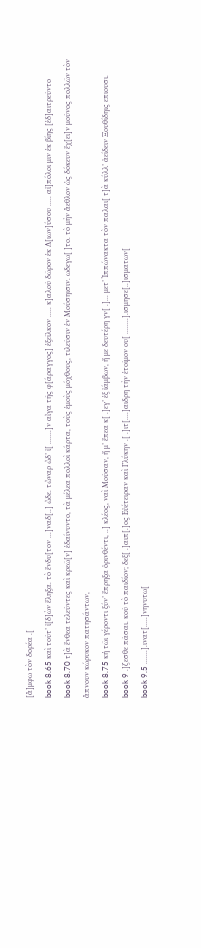[ἄ]μφω τὸν δορέα .[
book 8.65 καὶ τοῦτ’ ἰ[δ]ὼν ἔληξα. τὸ ἔνδυ[τον ...]ναδ[..] ὦδε. τὦναρ ὦδ’ ἰ[ .......]ν αἶγα τῆς φ[άραγγος] ἐξεῖλκον ..... κ]αλοῦ δῶρον ἐκ Δ[ιων]ύσου ..... αἰ]πόλοι μιν ἐκ βίης [ἐδ]αιτρεῦντο
book 8.70 τ]ὰ ἔνθεα τελεῦντες καὶ κρεῶ[ν] ἐδαίνυντο, τὰ μέλεα πολλοὶ κάρτα, τοὺς ἐμοὺς μόχθους, τιλεῦσιν ἐν Μούσηισιν. ωδεγω[ ]το. τὸ μὴν ἄεθλον ὠς δόκευν ἔχ[ει]ν μοῦνος πολλῶν τὸν ἄπνουν κώρυκον πατησάντων,
book 8.75 κἠ τῶι γέροντι ξύν’ ἔπρηξα ὀρινθέντι, ..] κλέος, ναὶ Μοῦσαν, ἤ μ’ ἔπεα κ[ .]εγ’ ἐξ ἰάμβων, ἤ με δευτέρη γν[ .]... μετ’ Ἰππώνακτα τὸν παλαι[ τ]ὰ κύλλ’ ἀείδειν Ξουθίδηις επιουσι.
book 9 .]ζεσθε πᾶσαι. κοῦ τὸ παιδίον; δεξ[ .]αιπ[.]ος Εὐέτειραν καὶ Γλύκην .[ .]ιτ[....]αιδρη τὴν ἐτοῖμον ου[ ........].ισμησε[..]ισματων[
book 9.5 .......].ινατ[.....]νηνυτω[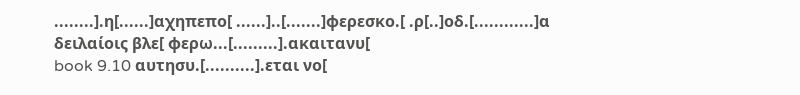........].η[......]αχηπεπο[ ......]..[.......]φερεσκο.[ .ρ[..]οδ.[............]α δειλαίοις βλε[ φερω...[.........].ακαιτανυ[
book 9.10 αυτησυ.[..........].εται νο[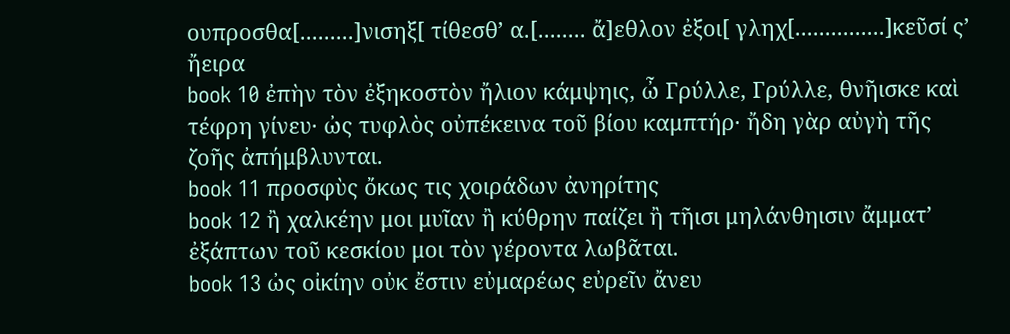ουπροσθα[.........]νισηξ[ τίθεσθ’ α.[........ ἄ]εθλον ἐξοι[ γληχ[...............]κεῦσί ς’ ἤειρα
book 10 ἐπὴν τὸν ἐξηκοστὸν ἤλιον κάμψηις, ὦ Γρύλλε, Γρύλλε, θνῆισκε καὶ τέφρη γίνευ· ὠς τυφλὸς οὐπέκεινα τοῦ βίου καμπτήρ· ἤδη γὰρ αὐγὴ τῆς ζοῆς ἀπήμβλυνται.
book 11 προσφὺς ὄκως τις χοιράδων ἀνηρίτης
book 12 ἢ χαλκέην μοι μυῖαν ἢ κύθρην παίζει ἢ τῆισι μηλάνθηισιν ἄμματ’ ἐξάπτων τοῦ κεσκίου μοι τὸν γέροντα λωβᾶται.
book 13 ὠς οἰκίην οὐκ ἔστιν εὐμαρέως εὐρεῖν ἄνευ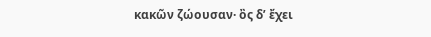κακῶν ζώουσαν· ὂς δ’ ἔχει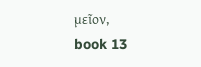μεῖον,
book 13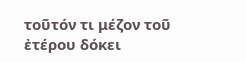τοῦτόν τι μέζον τοῦ ἐτέρου δόκει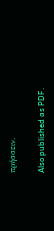πρήσσειν.

Also published as PDF.